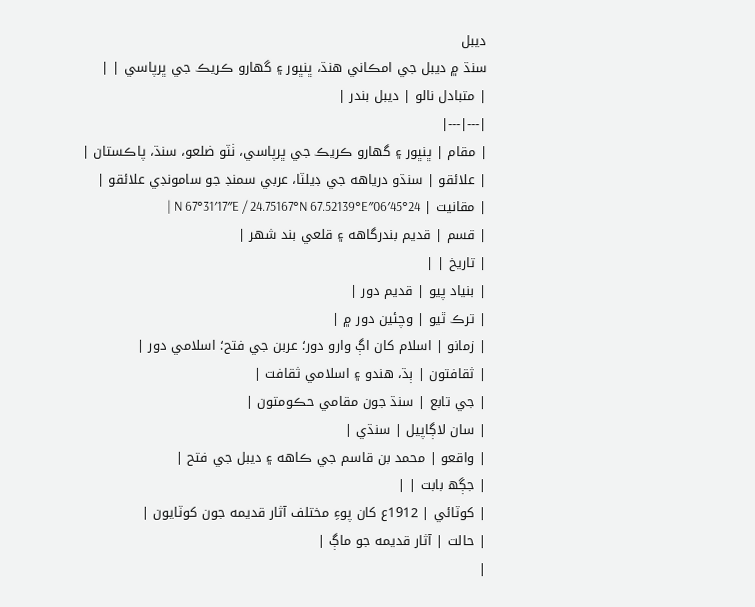ديبل
سنڌ ۾ ديبل جي امڪاني هنڌ، ڀنڀور ۽ گهارو ڪريڪ جي ڀرپاسي | |
| متبادل نالو | ديبل بندر |
|---|---|
| مقام | ڀنڀور ۽ گهارو ڪريڪ جي ڀرپاسي، ٺٽو ضلعو، سنڌ، پاڪستان |
| علائقو | سنڌو درياهه جي ڊيلٽا، عربي سمنڊ جو سامونڊي علائقو |
| مقانيت | 24°45′06″N 67°31′17″E / 24.75167°N 67.52139°E |
| قسم | قديم بندرگاهه ۽ قلعي بند شهر |
| تاريخ | |
| بنياد پيو | قديم دور |
| ترڪ ٿيو | وچئين دور ۾ |
| زمانو | اسلام کان اڳ وارو دور؛ عربن جي فتح؛ اسلامي دور |
| ثقافتون | ٻڌ، هندو ۽ اسلامي ثقافت |
| جي تابع | سنڌ جون مقامي حڪومتون |
| سان لاڳاپيل | سنڌي |
| واقعو | محمد بن قاسم جي ڪاهه ۽ ديبل جي فتح |
| جڳھ بابت | |
| کوٽائي | 1912ع کان پوءِ مختلف آثار قديمه جون کوٽايون |
| حالت | آثار قديمه جو ماڳ |
|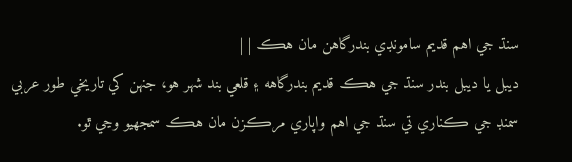سنڌ جي اهم قديم سامونڊي بندرگاهن مان هڪ | |
ديبل يا ديبل بندر سنڌ جي هڪ قديم بندرگاهه ۽ قلعي بند شهر هو، جنهن کي تاريخي طور عربي سمنڊ جي ڪناري تي سنڌ جي اهم واپاري مرڪزن مان هڪ سمجهيو وڃي ٿو.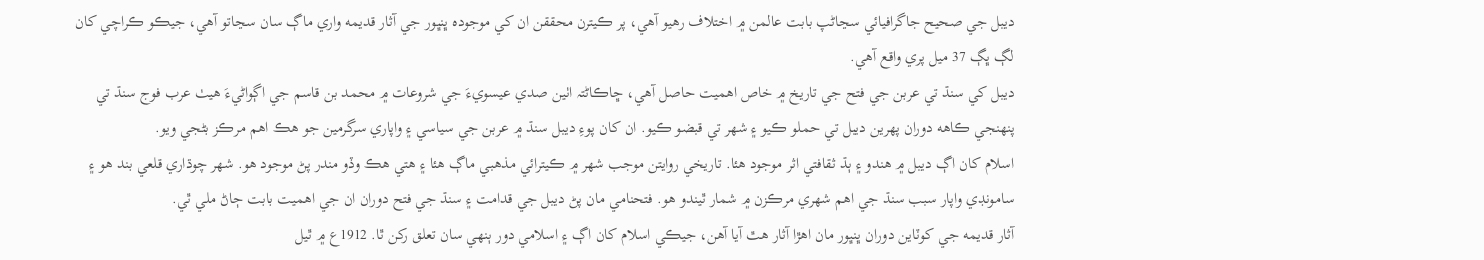ديبل جي صحيح جاگرافيائي سڃاڻپ بابت عالمن ۾ اختلاف رهيو آهي، پر ڪيترن محققن ان کي موجوده ڀنڀور جي آثار قديمه واري ماڳ سان سڃاتو آهي، جيڪو ڪراچي کان لڳ ڀڳ 37 ميل پري واقع آهي.
ديبل کي سنڌ تي عربن جي فتح جي تاريخ ۾ خاص اهميت حاصل آهي، ڇاڪاڻتہ اٺين صدي عيسويءَ جي شروعات ۾ محمد بن قاسم جي اڳواڻيءَ هيٺ عرب فوج سنڌ تي پنهنجي ڪاهه دوران پهرين ديبل تي حملو ڪيو ۽ شهر تي قبضو ڪيو. ان کان پوءِ ديبل سنڌ ۾ عربن جي سياسي ۽ واپاري سرگرمين جو هڪ اهم مرڪز بڻجي ويو.
اسلام کان اڳ ديبل ۾ هندو ۽ ٻڌ ثقافتي اثر موجود هئا. تاريخي روايتن موجب شهر ۾ ڪيترائي مذهبي ماڳ هئا ۽ هتي هڪ وڏو مندر پڻ موجود هو. شهر چوڌاري قلعي بند هو ۽ سامونڊي واپار سبب سنڌ جي اهم شهري مرڪزن ۾ شمار ٿيندو هو. فتحنامي مان پڻ ديبل جي قدامت ۽ سنڌ جي فتح دوران ان جي اهميت بابت ڄاڻ ملي ٿي.
آثار قديمه جي کوٽاين دوران ڀنڀور مان اهڙا آثار هٿ آيا آهن، جيڪي اسلام کان اڳ ۽ اسلامي دور ٻنهي سان تعلق رکن ٿا. 1912ع ۾ ٿيل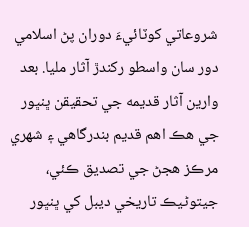شروعاتي کوٽائيءَ دوران پڻ اسلامي دور سان واسطو رکندڙ آثار مليا. بعد وارين آثار قديمه جي تحقيقن ڀنڀور جي هڪ اهم قديم بندرگاهي ۽ شهري مرڪز هجڻ جي تصديق ڪئي، جيتوڻيڪ تاريخي ديبل کي ڀنڀور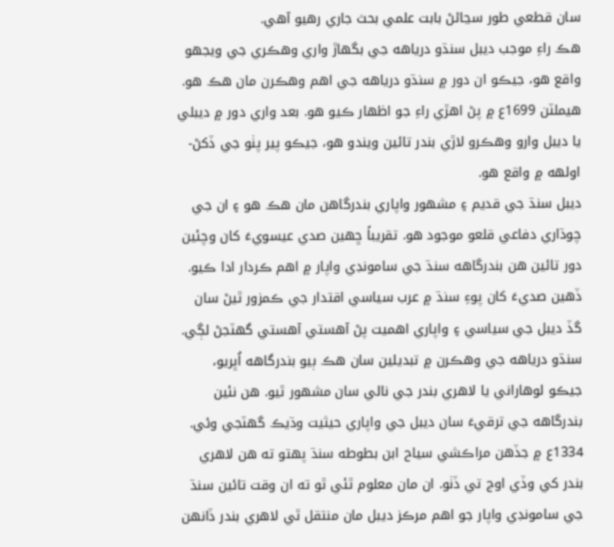سان قطعي طور سڃاڻڻ بابت علمي بحث جاري رهيو آهي.
هڪ راءِ موجب ديبل سنڌو درياهه جي بگهاڙ واري وهڪري جي ويجهو واقع هو، جيڪو ان دور ۾ سنڌو درياهه جي اهم وهڪرن مان هڪ هو. هيملٽن 1699ع ۾ پڻ اهڙي راءِ جو اظهار ڪيو هو. بعد واري دور ۾ ديبلي يا ديبل وارو وهڪرو لاڙي بندر تائين ويندو هو، جيڪو پير پٺو جي ڏکڻ-اولهه ۾ واقع هو.
ديبل سنڌ جي قديم ۽ مشهور واپاري بندرگاهن مان هڪ هو ۽ ان جي چوڌاري دفاعي قلعو موجود هو. تقريباً ڇهين صدي عيسويءَ کان وچئين دور تائين هن بندرگاهه سنڌ جي سامونڊي واپار ۾ اهم ڪردار ادا ڪيو. ڏهين صديءَ کان پوءِ سنڌ ۾ عرب سياسي اقتدار جي ڪمزور ٿيڻ سان گڏ ديبل جي سياسي ۽ واپاري اهميت پڻ آهستي آهستي گهٽجڻ لڳي.
سنڌو درياهه جي وهڪرن ۾ تبديلين سان هڪ ٻيو بندرگاهه اُڀريو، جيڪو لوهاراني يا لاهري بندر جي نالي سان مشهور ٿيو. هن نئين بندرگاهه جي ترقيءَ سان ديبل جي واپاري حيثيت وڌيڪ گهٽجي وئي.
1334ع ۾ جڏهن مراڪشي سياح ابن بطوطه سنڌ پهتو ته هن لاهري بندر کي وڏي اوج تي ڏٺو. ان مان معلوم ٿئي ٿو ته ان وقت تائين سنڌ جي سامونڊي واپار جو اهم مرڪز ديبل مان منتقل ٿي لاهري بندر ڏانهن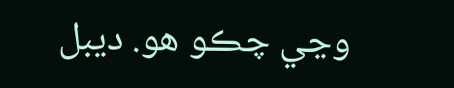وڃي چڪو هو. ديبل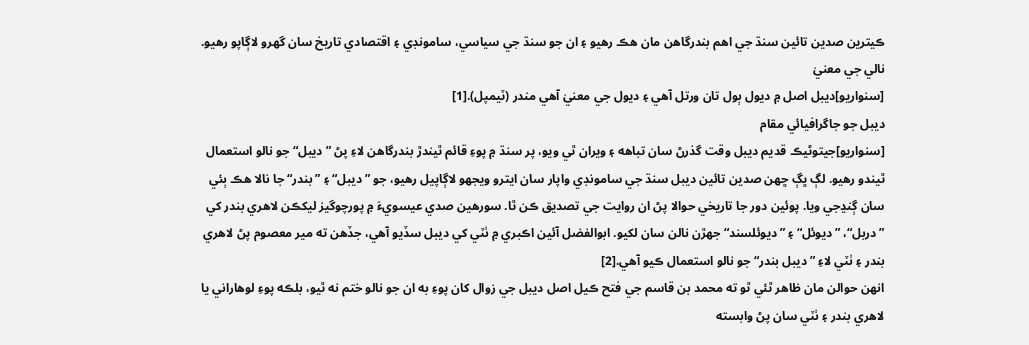ڪيترين صدين تائين سنڌ جي اهم بندرگاهن مان هڪ رهيو ۽ ان جو سنڌ جي سياسي، سامونڊي ۽ اقتصادي تاريخ سان گهرو لاڳاپو رهيو.
نالي جي معنيٰ
[سنواريو]ديبل اصل ۾ ديول ٻول تان ورتل آھي ۽ ديول جي معنيٰ آھي مندر (ٽيمپل).[1]
ديبل جو جاگرافيائي مقام
[سنواريو]جيتوڻيڪ قديم ديبل وقت گذرڻ سان تباهه ۽ ويران ٿي ويو، پر سنڌ ۾ پوءِ قائم ٿيندڙ بندرگاهن لاءِ پڻ ”ديبل“ جو نالو استعمال ٿيندو رهيو. لڳ ڀڳ ڇهن صدين تائين ديبل سنڌ جي سامونڊي واپار سان ايترو ويجهو لاڳاپيل رهيو، جو ”ديبل“ ۽ ”بندر“ جا نالا هڪ ٻئي سان ڳنڍجي ويا. پوئين دور جا تاريخي حوالا پڻ ان روايت جي تصديق ڪن ٿا. سورهين صدي عيسويءَ ۾ پورچوگيز ليکڪن لاهري بندر کي ”دربل“، ”ديوئل“ ۽ ”ديوئلسند“ جهڙن نالن سان لکيو. ابوالفضل آئين اڪبري ۾ ٺٽي کي ديبل سڏيو آهي، جڏهن ته مير معصوم پڻ لاهري بندر ۽ ٺٽي لاءِ ”ديبل بندر“ جو نالو استعمال ڪيو آهي.[2]
انهن حوالن مان ظاهر ٿئي ٿو ته محمد بن قاسم جي فتح ڪيل اصل ديبل جي زوال کان پوءِ به ان جو نالو ختم نه ٿيو، بلڪه پوءِ لوهاراني يا لاهري بندر ۽ ٺٽي سان پڻ وابسته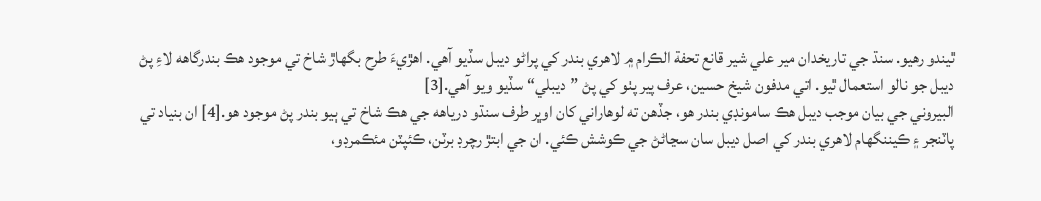ٿيندو رهيو. سنڌ جي تاريخدان مير علي شير قانع تحفة الڪرام ۾ لاهري بندر کي پراڻو ديبل سڏيو آهي. اهڙيءَ طرح بگهاڙ شاخ تي موجود هڪ بندرگاهه لاءِ پڻ ديبل جو نالو استعمال ٿيو. اتي مدفون شيخ حسين، عرف پير پٺو کي پڻ ”ديبلي“ سڏيو ويو آهي.[3]
البيروني جي بيان موجب ديبل هڪ سامونڊي بندر هو، جڏهن ته لوهاراني کان اوڀر طرف سنڌو درياهه جي هڪ شاخ تي ٻيو بندر پڻ موجود هو.[4] ان بنياد تي پاٽنجر ۽ ڪيننگهام لاهري بندر کي اصل ديبل سان سڃاڻڻ جي ڪوشش ڪئي. ان جي ابتڙ رچرڊ برٽن، ڪئپٽن مئڪمرڊو،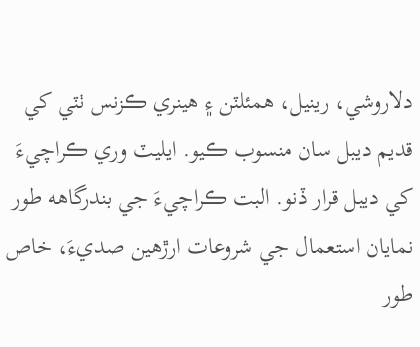دلاروشي، رينيل، همئلٽن ۽ هينري ڪزنس ٺٽي کي قديم ديبل سان منسوب ڪيو. ايليٽ وري ڪراچيءَ کي ديبل قرار ڏنو. البت ڪراچيءَ جي بندرگاهه طور نمايان استعمال جي شروعات ارڙهين صديءَ، خاص طور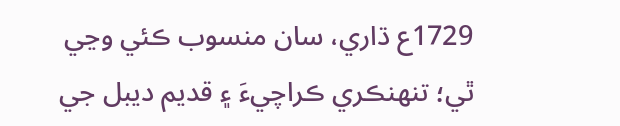1729ع ڌاري، سان منسوب ڪئي وڃي ٿي؛ تنهنڪري ڪراچيءَ ۽ قديم ديبل جي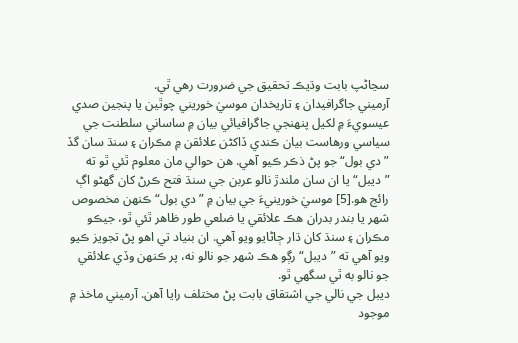سڃاڻپ بابت وڌيڪ تحقيق جي ضرورت رهي ٿي.
آرميني جاگرافيدان ۽ تاريخدان موسيٰ خوريني چوٿين يا پنجين صدي عيسويءَ ۾ لکيل پنهنجي جاگرافيائي بيان ۾ ساساني سلطنت جي سياسي ورهاست بيان ڪندي ڏاکڻن علائقن ۾ مڪران ۽ سنڌ سان گڏ ”دي بول“ جو پڻ ذڪر ڪيو آهي. هن حوالي مان معلوم ٿئي ٿو ته ”ديبل“ يا ان سان ملندڙ نالو عربن جي سنڌ فتح ڪرڻ کان گهڻو اڳ رائج هو.[5] موسيٰ خورينيءَ جي بيان ۾ ”دي بول“ ڪنهن مخصوص شهر يا بندر بدران هڪ علائقي يا ضلعي طور ظاهر ٿئي ٿو، جيڪو مڪران ۽ سنڌ کان ڌار ڄاڻايو ويو آهي. ان بنياد تي اهو پڻ تجويز ڪيو ويو آهي ته ”ديبل“ رڳو هڪ شهر جو نالو نه، پر ڪنهن وڏي علائقي جو نالو به ٿي سگهي ٿو.
ديبل جي نالي جي اشتقاق بابت پڻ مختلف رايا آهن. آرميني ماخذ ۾ موجود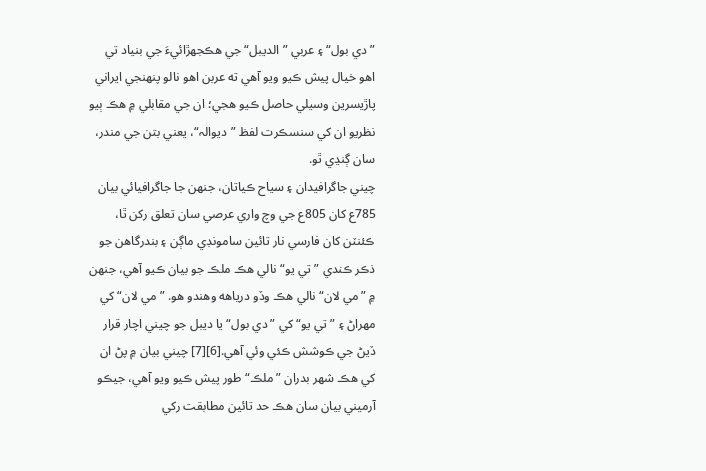”دي بول“ ۽ عربي ”الديبل“ جي هڪجهڙائيءَ جي بنياد تي اهو خيال پيش ڪيو ويو آهي ته عربن اهو نالو پنهنجي ايراني پاڙيسرين وسيلي حاصل ڪيو هجي؛ ان جي مقابلي ۾ هڪ ٻيو نظريو ان کي سنسڪرت لفظ ”ديوالہ“، يعني بتن جي مندر، سان ڳنڍي ٿو.
چيني جاگرافيدان ۽ سياح ڪياتان، جنهن جا جاگرافيائي بيان 785ع کان 805ع جي وچ واري عرصي سان تعلق رکن ٿا، ڪئنٽن کان فارسي نار تائين سامونڊي ماڳن ۽ بندرگاهن جو ذڪر ڪندي ”تي يو“ نالي هڪ ملڪ جو بيان ڪيو آهي، جنهن ۾ ”مي لان“ نالي هڪ وڏو درياهه وهندو هو. ”مي لان“ کي مهراڻ ۽ ”تي يو“ کي ”دي بول“ يا ديبل جو چيني اچار قرار ڏيڻ جي ڪوشش ڪئي وئي آهي.[6][7] چيني بيان ۾ پڻ ان کي هڪ شهر بدران ”ملڪ“ طور پيش ڪيو ويو آهي، جيڪو آرميني بيان سان هڪ حد تائين مطابقت رکي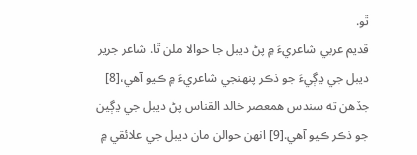ٿو.
قديم عربي شاعريءَ ۾ پڻ ديبل جا حوالا ملن ٿا. شاعر جرير ديبل جي ڍڳيءَ جو ذڪر پنهنجي شاعريءَ ۾ ڪيو آهي،[8] جڏهن ته سندس همعصر خالد القناس پڻ ديبل جي ڍڳين جو ذڪر ڪيو آهي.[9] انهن حوالن مان ديبل جي علائقي ۾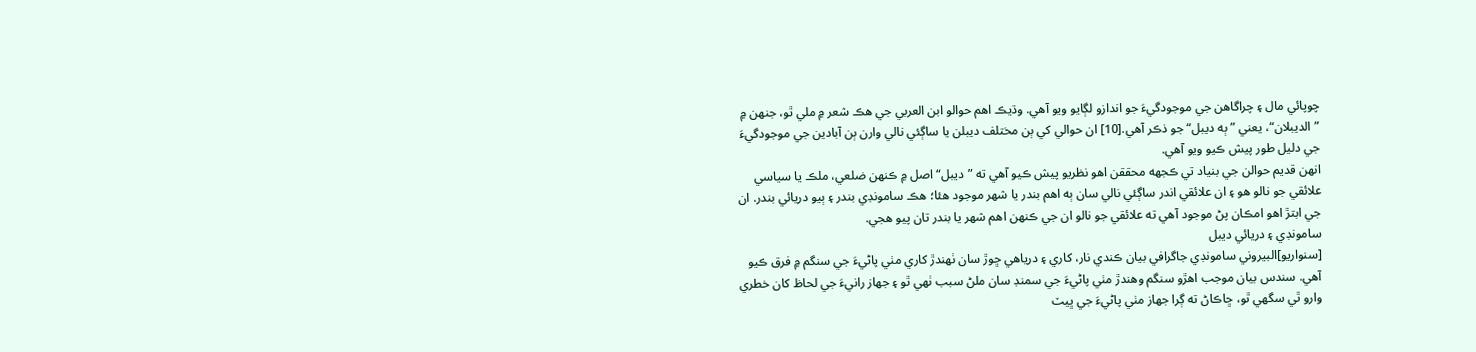چوپائي مال ۽ چراگاهن جي موجودگيءَ جو اندازو لڳايو ويو آهي. وڌيڪ اهم حوالو ابن العربي جي هڪ شعر ۾ ملي ٿو، جنهن ۾ ”الديبلان“، يعني ”ٻه ديبل“ جو ذڪر آهي.[10] ان حوالي کي ٻن مختلف ديبلن يا ساڳئي نالي وارن ٻن آبادين جي موجودگيءَ جي دليل طور پيش ڪيو ويو آهي.
انهن قديم حوالن جي بنياد تي ڪجهه محققن اهو نظريو پيش ڪيو آهي ته ”ديبل“ اصل ۾ ڪنهن ضلعي، ملڪ يا سياسي علائقي جو نالو هو ۽ ان علائقي اندر ساڳئي نالي سان ٻه اهم بندر يا شهر موجود هئا؛ هڪ سامونڊي بندر ۽ ٻيو دريائي بندر. ان جي ابتڙ اهو امڪان پڻ موجود آهي ته علائقي جو نالو ان جي ڪنهن اهم شهر يا بندر تان پيو هجي.
سامونڊي ۽ دريائي ديبل
[سنواريو]البيروني سامونڊي جاگرافي بيان ڪندي نار، کاري ۽ درياهي ڇوڙ سان ٺهندڙ کاري مٺي پاڻيءَ جي سنگم ۾ فرق ڪيو آهي. سندس بيان موجب اهڙو سنگم وهندڙ مٺي پاڻيءَ جي سمنڊ سان ملڻ سبب ٺهي ٿو ۽ جهاز رانيءَ جي لحاظ کان خطري وارو ٿي سگهي ٿو، ڇاڪاڻ ته ڳرا جهاز مٺي پاڻيءَ جي ڀيٽ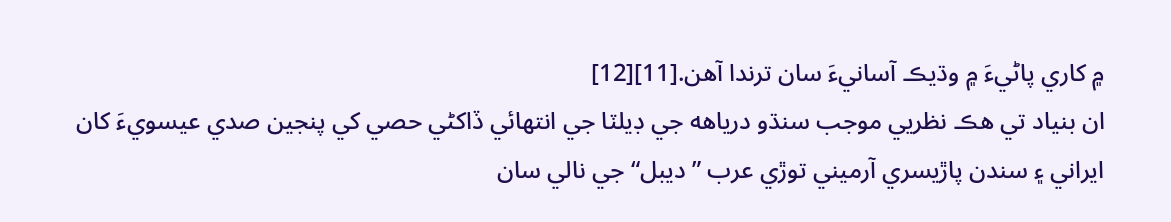۾ کاري پاڻيءَ ۾ وڌيڪ آسانيءَ سان ترندا آهن.[11][12]
ان بنياد تي هڪ نظريي موجب سنڌو درياهه جي ڊيلٽا جي انتهائي ڏاکڻي حصي کي پنجين صدي عيسويءَ کان ايراني ۽ سندن پاڙيسري آرميني توڙي عرب ”ديبل“ جي نالي سان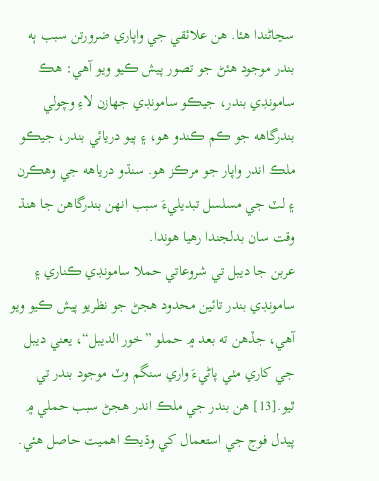سڃاڻندا هئا. هن علائقي جي واپاري ضرورتن سبب ٻه بندر موجود هئڻ جو تصور پيش ڪيو ويو آهي: هڪ سامونڊي بندر، جيڪو سامونڊي جهازن لاءِ وچولي بندرگاهه جو ڪم ڪندو هو، ۽ ٻيو دريائي بندر، جيڪو ملڪ اندر واپار جو مرڪز هو. سنڌو درياهه جي وهڪرن ۽ لٽ جي مسلسل تبديليءَ سبب انهن بندرگاهن جا هنڌ وقت سان بدلجندا رهيا هوندا.
عربن جا ديبل تي شروعاتي حملا سامونڊي ڪناري ۽ سامونڊي بندر تائين محدود هجڻ جو نظريو پيش ڪيو ويو آهي، جڏهن ته بعد ۾ حملو ”خور الديبل“، يعني ديبل جي کاري مٺي پاڻيءَ واري سنگم وٽ موجود بندر تي ٿيو.[13] هن بندر جي ملڪ اندر هجڻ سبب حملي ۾ پيدل فوج جي استعمال کي وڌيڪ اهميت حاصل هئي.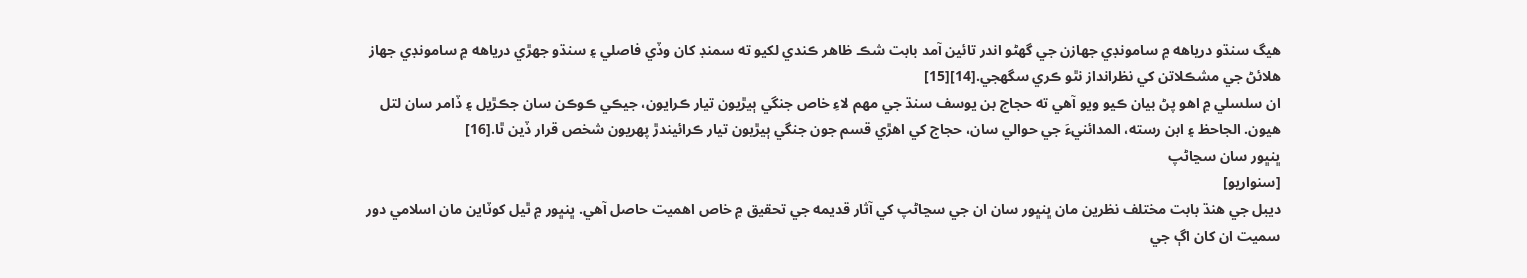هيگ سنڌو درياهه ۾ سامونڊي جهازن جي گهڻو اندر تائين آمد بابت شڪ ظاهر ڪندي لکيو ته سمنڊ کان وڏي فاصلي ۽ سنڌو جهڙي درياهه ۾ سامونڊي جهاز هلائڻ جي مشڪلاتن کي نظرانداز نٿو ڪري سگهجي.[14][15]
ان سلسلي ۾ اهو پڻ بيان ڪيو ويو آهي ته حجاج بن يوسف سنڌ جي مهم لاءِ خاص جنگي ٻيڙيون تيار ڪرايون، جيڪي ڪوڪن سان جڪڙيل ۽ ڏامر سان لتل هيون. الجاحظ ۽ ابن رسته، المدائنيءَ جي حوالي سان، حجاج کي اهڙي قسم جون جنگي ٻيڙيون تيار ڪرائيندڙ پهريون شخص قرار ڏين ٿا.[16]
ڀنڀور سان سڃاڻپ
[سنواريو]
ديبل جي هنڌ بابت مختلف نظرين مان ڀنڀور سان ان جي سڃاڻپ کي آثار قديمه جي تحقيق ۾ خاص اهميت حاصل آهي. ڀنڀور ۾ ٿيل کوٽاين مان اسلامي دور سميت ان کان اڳ جي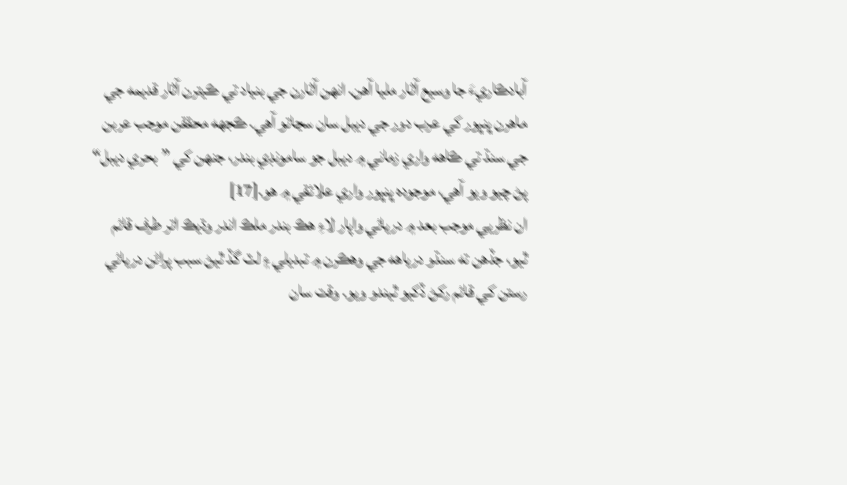آبادڪاريءَ جا وسيع آثار مليا آهن. انهن آثارن جي بنياد تي ڪيترن آثار قديمه جي ماهرن ڀنڀور کي عرب دور جي ديبل سان سڃاتو آهي. ڪجهه محققن موجب عربن جي سنڌ تي ڪاهه واري زماني ۾ ديبل جو سامونڊي بندر، جنهن کي ”بحري ديبل“ پڻ چيو ويو آهي، موجوده ڀنڀور واري علائقي ۾ هو.[17]
ان نظريي موجب بعد ۾ دريائي واپار لاءِ هڪ بندر ملڪ اندر وڌيڪ اتر طرف قائم ٿيو، جڏهن ته سنڌو درياهه جي وهڪرن ۾ تبديلي ۽ لٽ گڏ ٿيڻ سبب پراڻن دريائي رستن کي قائم رکڻ ڏکيو ٿيندو ويو. وقت سان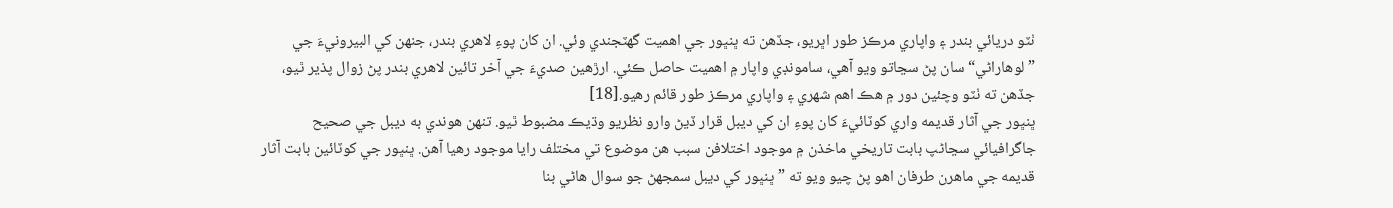ٺٽو دريائي بندر ۽ واپاري مرڪز طور اڀريو، جڏهن ته ڀنڀور جي اهميت گهٽجندي وئي. ان کان پوءِ لاهري بندر، جنهن کي البيرونيءَ جي ”لوهاراڻي“ سان پڻ سڃاتو ويو آهي، سامونڊي واپار ۾ اهميت حاصل ڪئي. ارڙهين صديءَ جي آخر تائين لاهري بندر پڻ زوال پذير ٿيو، جڏهن ته ٺٽو وچئين دور ۾ هڪ اهم شهري ۽ واپاري مرڪز طور قائم رهيو.[18]
ڀنڀور جي آثار قديمه واري کوٽائيءَ کان پوءِ ان کي ديبل قرار ڏيڻ وارو نظريو وڌيڪ مضبوط ٿيو. تنهن هوندي به ديبل جي صحيح جاگرافيائي سڃاڻپ بابت تاريخي ماخذن ۾ موجود اختلافن سبب هن موضوع تي مختلف رايا موجود رهيا آهن. ڀنڀور جي کوٽائين بابت آثار قديمه جي ماهرن طرفان اهو پڻ چيو ويو ته ”ڀنڀور کي ديبل سمجهڻ جو سوال هاڻي بنا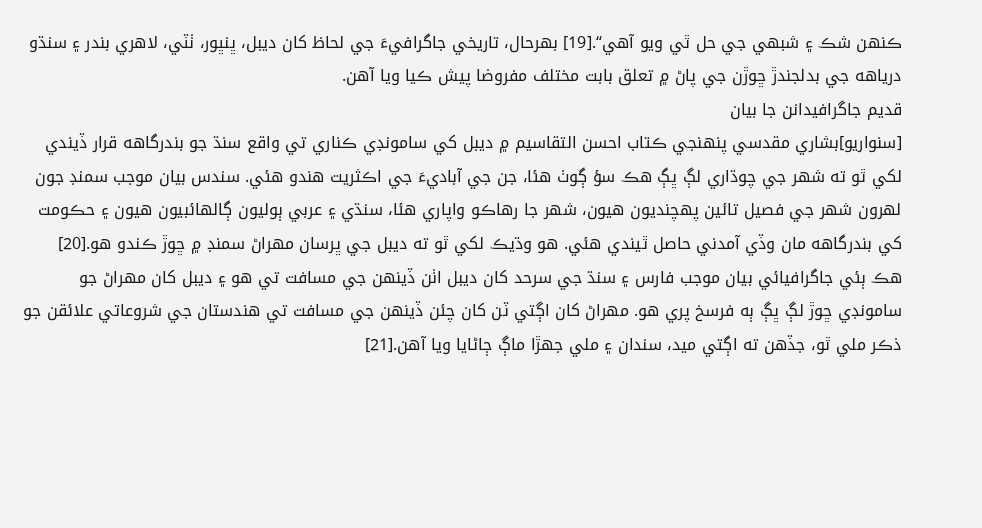ڪنهن شڪ ۽ شبهي جي حل ٿي ويو آهي“.[19] بهرحال، تاريخي جاگرافيءَ جي لحاظ کان ديبل، ڀنڀور، ٺٽي، لاهري بندر ۽ سنڌو درياهه جي بدلجندڙ ڇوڙن جي پاڻ ۾ تعلق بابت مختلف مفروضا پيش ڪيا ويا آهن.
قديم جاگرافيدانن جا بيان
[سنواريو]بشاري مقدسي پنهنجي ڪتاب احسن التقاسيم ۾ ديبل کي سامونڊي ڪناري تي واقع سنڌ جو بندرگاهه قرار ڏيندي لکي ٿو ته شهر جي چوڌاري لڳ ڀڳ هڪ سؤ ڳوٺ هئا، جن جي آباديءَ جي اڪثريت هندو هئي. سندس بيان موجب سمنڊ جون لهرون شهر جي فصيل تائين پهچنديون هيون، شهر جا رهاڪو واپاري هئا، سنڌي ۽ عربي ٻوليون ڳالهائبيون هيون ۽ حڪومت کي بندرگاهه مان وڏي آمدني حاصل ٿيندي هئي. هو وڌيڪ لکي ٿو ته ديبل جي ڀرسان مهراڻ سمنڊ ۾ ڇوڙ ڪندو هو.[20]
هڪ ٻئي جاگرافيائي بيان موجب فارس ۽ سنڌ جي سرحد کان ديبل اٺن ڏينهن جي مسافت تي هو ۽ ديبل کان مهراڻ جو سامونڊي ڇوڙ لڳ ڀڳ ٻه فرسخ پري هو. مهراڻ کان اڳتي ٽن کان چئن ڏينهن جي مسافت تي هندستان جي شروعاتي علائقن جو ذڪر ملي ٿو، جڏهن ته اڳتي ميد، سندان ۽ ملي جهڙا ماڳ ڄاڻايا ويا آهن.[21]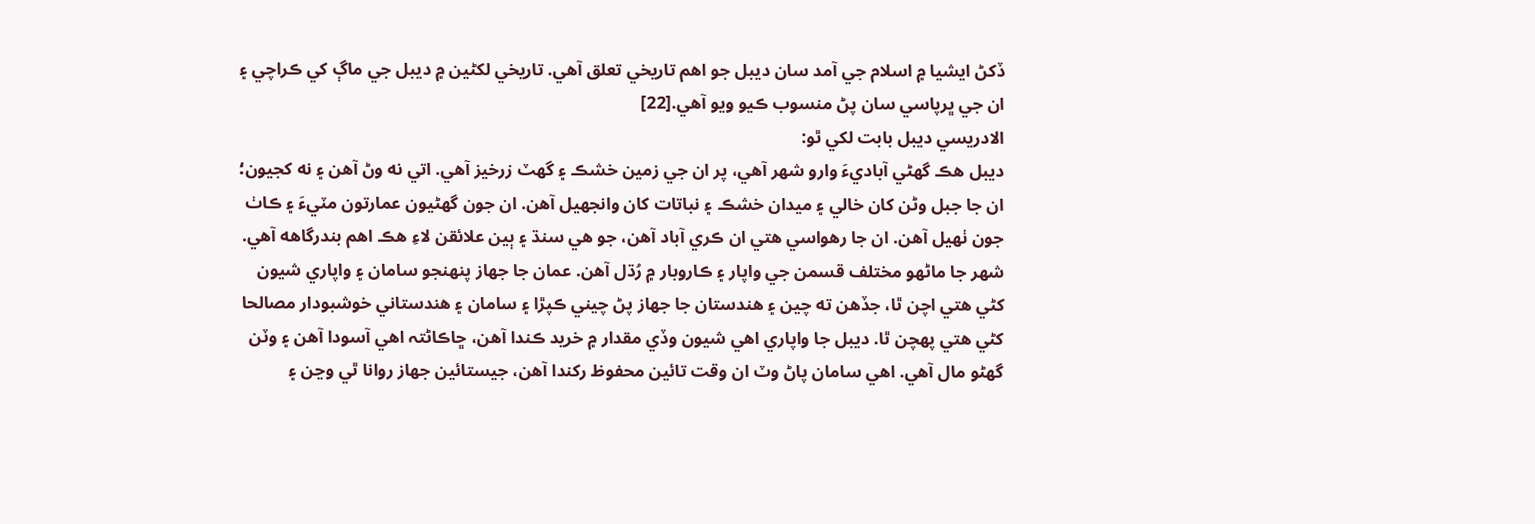ڏکڻ ايشيا ۾ اسلام جي آمد سان ديبل جو اهم تاريخي تعلق آهي. تاريخي لکڻين ۾ ديبل جي ماڳ کي ڪراچي ۽ ان جي ڀرپاسي سان پڻ منسوب ڪيو ويو آهي.[22]
الادريسي ديبل بابت لکي ٿو:
ديبل هڪ گهڻي آباديءَ وارو شهر آهي، پر ان جي زمين خشڪ ۽ گهٽ زرخيز آهي. اتي نه وڻ آهن ۽ نه کجيون؛ ان جا جبل وڻن کان خالي ۽ ميدان خشڪ ۽ نباتات کان وانجهيل آهن. ان جون گهڻيون عمارتون مٽيءَ ۽ ڪاٺ جون ٺهيل آهن. ان جا رهواسي هتي ان ڪري آباد آهن، جو هي سنڌ ۽ ٻين علائقن لاءِ هڪ اهم بندرگاهه آهي. شهر جا ماڻهو مختلف قسمن جي واپار ۽ ڪاروبار ۾ رُڌل آهن. عمان جا جهاز پنهنجو سامان ۽ واپاري شيون کڻي هتي اچن ٿا، جڏهن ته چين ۽ هندستان جا جهاز پڻ چيني ڪپڙا ۽ سامان ۽ هندستاني خوشبودار مصالحا کڻي هتي پهچن ٿا. ديبل جا واپاري اهي شيون وڏي مقدار ۾ خريد ڪندا آهن، ڇاڪاڻتہ اهي آسودا آهن ۽ وٽن گهڻو مال آهي. اهي سامان پاڻ وٽ ان وقت تائين محفوظ رکندا آهن، جيستائين جهاز روانا ٿي وڃن ۽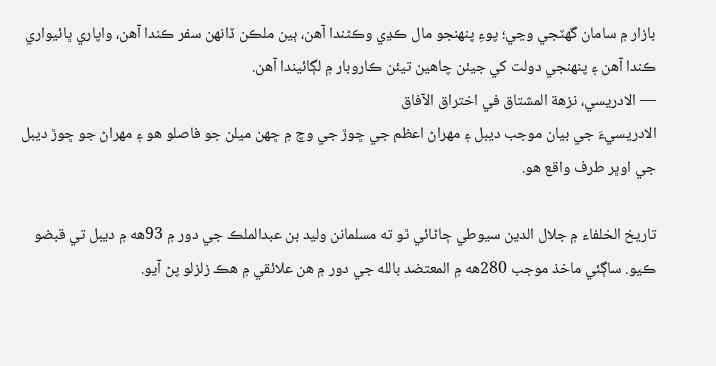بازار ۾ سامان گهٽجي وڃي؛ پوءِ پنهنجو مال ڪڍي وڪڻندا آهن، ٻين ملڪن ڏانهن سفر ڪندا آهن، واپاري ڀائيواري ڪندا آهن ۽ پنهنجي دولت کي جيئن چاهين تيئن ڪاروبار ۾ لڳائيندا آهن.
— الادريسي، نزهة المشتاق في اختراق الآفاق
الادريسيءَ جي بيان موجب ديبل ۽ مهراڻ اعظم جي ڇوڙ جي وچ ۾ ڇهن ميلن جو فاصلو هو ۽ مهراڻ جو ڇوڙ ديبل جي اوڀر طرف واقع هو.

تاريخ الخلفاء ۾ جلال الدين سيوطي ڄاڻائي ٿو ته مسلمانن وليد بن عبدالملڪ جي دور ۾ 93هه ۾ ديبل تي قبضو ڪيو. ساڳئي ماخذ موجب 280هه ۾ المعتضد بالله جي دور ۾ هن علائقي ۾ هڪ زلزلو پڻ آيو.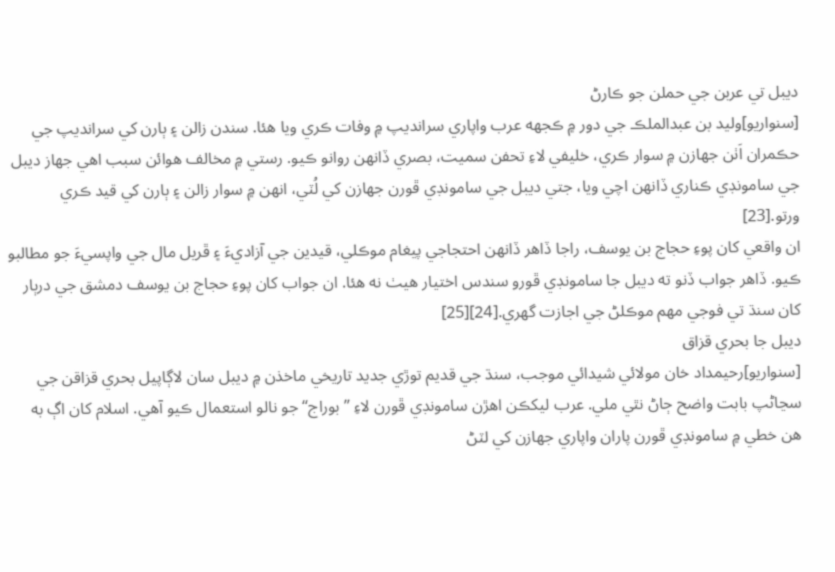ديبل تي عربن جي حملن جو ڪارڻ
[سنواريو]وليد بن عبدالملڪ جي دور ۾ ڪجهه عرب واپاري سرانديپ ۾ وفات ڪري ويا هئا. سندن زالن ۽ ٻارن کي سرانديپ جي حڪمران اَٺن جهازن ۾ سوار ڪري، خليفي لاءِ تحفن سميت، بصري ڏانهن روانو ڪيو. رستي ۾ مخالف هوائن سبب اهي جهاز ديبل جي سامونڊي ڪناري ڏانهن اچي ويا، جتي ديبل جي سامونڊي ڦورن جهازن کي لُٽي، انهن ۾ سوار زالن ۽ ٻارن کي قيد ڪري ورتو.[23]
ان واقعي کان پوءِ حجاج بن يوسف، راجا ڏاهر ڏانهن احتجاجي پيغام موڪلي، قيدين جي آزاديءَ ۽ ڦريل مال جي واپسيءَ جو مطالبو ڪيو. ڏاهر جواب ڏنو ته ديبل جا سامونڊي ڦورو سندس اختيار هيٺ نه هئا. ان جواب کان پوءِ حجاج بن يوسف دمشق جي درٻار کان سنڌ تي فوجي مهم موڪلڻ جي اجازت گهري.[24][25]
ديبل جا بحري قزاق
[سنواريو]رحيمداد خان مولائي شيدائي موجب، سنڌ جي قديم توڙي جديد تاريخي ماخذن ۾ ديبل سان لاڳاپيل بحري قزاقن جي سڃاڻپ بابت واضح ڄاڻ نٿي ملي. عرب ليکڪن اهڙن سامونڊي ڦورن لاءِ ”بوراج“ جو نالو استعمال ڪيو آهي. اسلام کان اڳ به هن خطي ۾ سامونڊي ڦورن پاران واپاري جهازن کي لٽڻ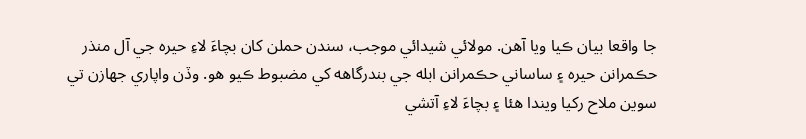جا واقعا بيان ڪيا ويا آهن. مولائي شيدائي موجب، سندن حملن کان بچاءَ لاءِ حيره جي آل منذر حڪمرانن حيره ۽ ساساني حڪمرانن ابله جي بندرگاهه کي مضبوط ڪيو هو. وڏن واپاري جهازن تي سوين ملاح رکيا ويندا هئا ۽ بچاءَ لاءِ آتشي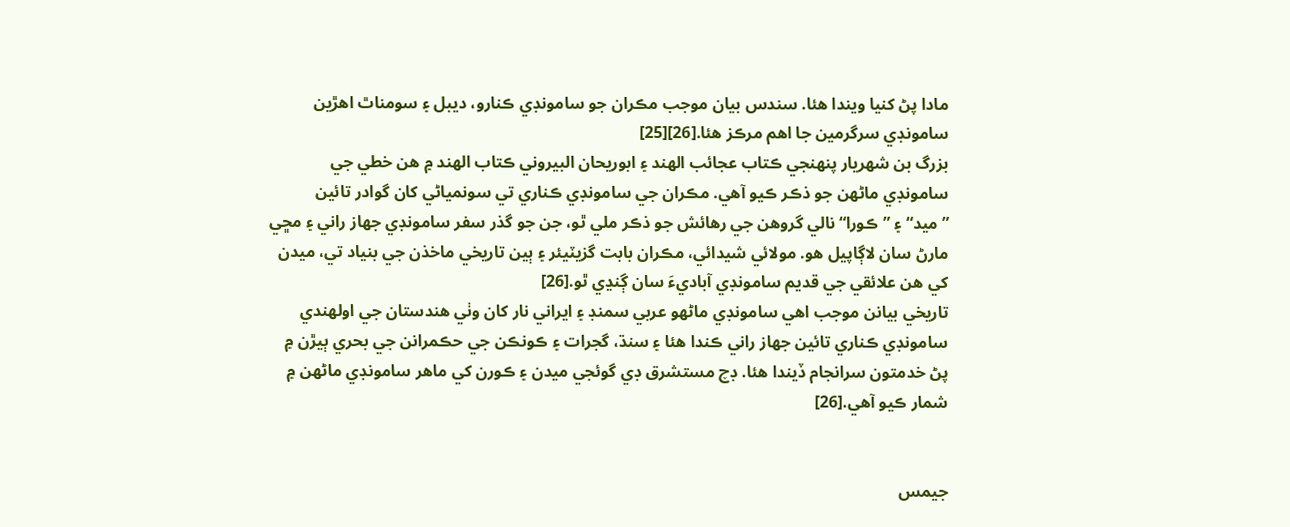مادا پڻ کنيا ويندا هئا. سندس بيان موجب مڪران جو سامونڊي ڪنارو، ديبل ۽ سومناٿ اهڙين سامونڊي سرگرمين جا اهم مرڪز هئا.[26][25]
بزرگ بن شهريار پنهنجي ڪتاب عجائب الهند ۽ ابوريحان البيروني ڪتاب الهند ۾ هن خطي جي سامونڊي ماڻهن جو ذڪر ڪيو آهي. مڪران جي سامونڊي ڪناري تي سونمياڻي کان گوادر تائين ”ميد“ ۽ ”ڪورا“ نالي گروهن جي رهائش جو ذڪر ملي ٿو، جن جو گذر سفر سامونڊي جهاز راني ۽ مڇي مارڻ سان لاڳاپيل هو. مولائي شيدائي، مڪران بابت گزيٽيئر ۽ ٻين تاريخي ماخذن جي بنياد تي، ميدن کي هن علائقي جي قديم سامونڊي آباديءَ سان ڳنڍي ٿو.[26]
تاريخي بيانن موجب اهي سامونڊي ماڻهو عربي سمنڊ ۽ ايراني نار کان وٺي هندستان جي اولهندي سامونڊي ڪناري تائين جهاز راني ڪندا هئا ۽ سنڌ، گجرات ۽ ڪونڪن جي حڪمرانن جي بحري ٻيڙن ۾ پڻ خدمتون سرانجام ڏيندا هئا. ڊچ مستشرق ڊي گوئجي ميدن ۽ ڪورن کي ماهر سامونڊي ماڻهن ۾ شمار ڪيو آهي.[26]


جيمس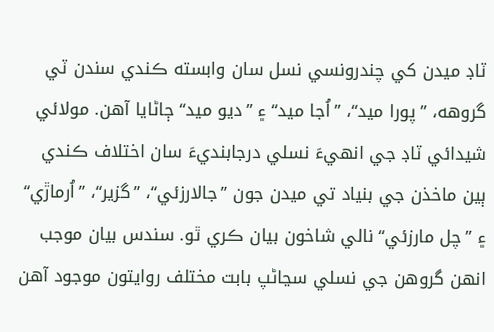ٽاڊ ميدن کي چندرونسي نسل سان وابسته ڪندي سندن ٽي گروهه، ”پورا ميد“، ”اُجا ميد“ ۽ ”ديو ميد“ ڄاڻايا آهن. مولائي شيدائي ٽاڊ جي انهيءَ نسلي درجابنديءَ سان اختلاف ڪندي ٻين ماخذن جي بنياد تي ميدن جون ”جالارزئي“، ”گزير“، ”اُرماڙي“ ۽ ”چل مارزئي“ نالي شاخون بيان ڪري ٿو. سندس بيان موجب انهن گروهن جي نسلي سڃاڻپ بابت مختلف روايتون موجود آهن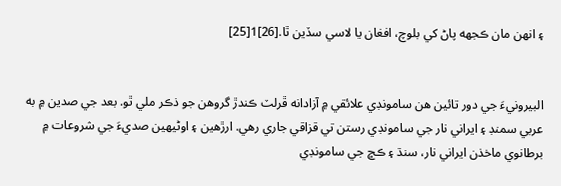۽ انهن مان ڪجهه پاڻ کي بلوچ، افغان يا لاسي سڏين ٿا.[26]1[25]


البيرونيءَ جي دور تائين هن سامونڊي علائقي ۾ آزادانه ڦرلٽ ڪندڙ گروهن جو ذڪر ملي ٿو. بعد جي صدين ۾ به عربي سمنڊ ۽ ايراني نار جي سامونڊي رستن تي قزاقي جاري رهي. ارڙهين ۽ اوڻيهين صديءَ جي شروعات ۾ برطانوي ماخذن ايراني نار، سنڌ ۽ ڪڇ جي سامونڊي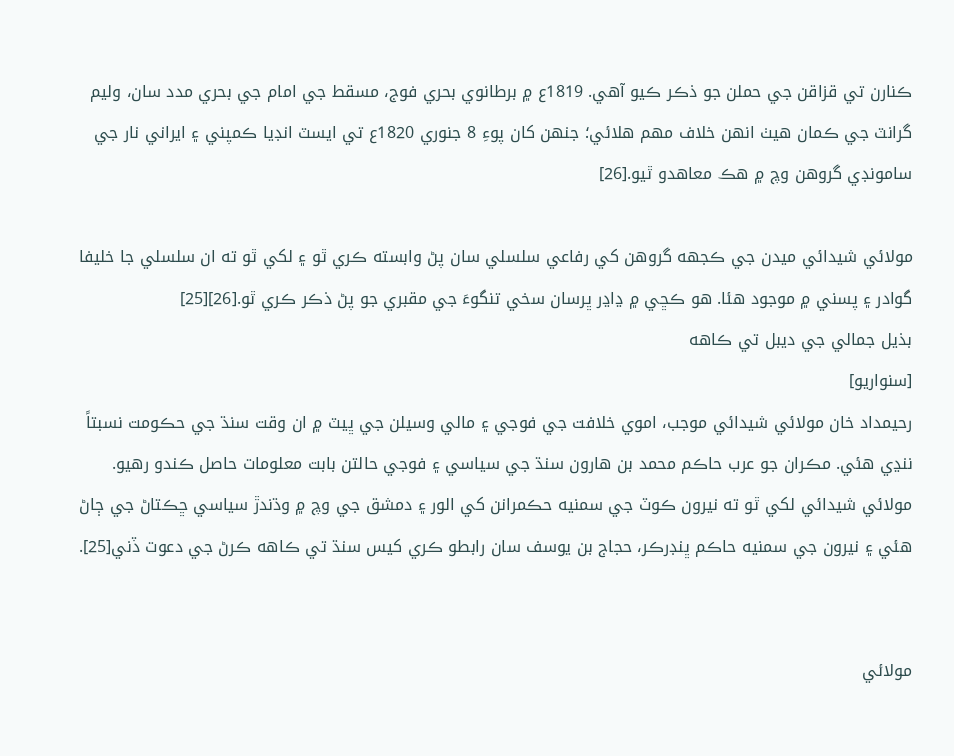ڪنارن تي قزاقن جي حملن جو ذڪر ڪيو آهي. 1819ع ۾ برطانوي بحري فوج، مسقط جي امام جي بحري مدد سان، وليم گرانٽ جي ڪمان هيٺ انهن خلاف مهم هلائي؛ جنهن کان پوءِ 8 جنوري 1820ع تي ايسٽ انڊيا ڪمپني ۽ ايراني نار جي سامونڊي گروهن وچ ۾ هڪ معاهدو ٿيو.[26]

مولائي شيدائي ميدن جي ڪجهه گروهن کي رفاعي سلسلي سان پڻ وابسته ڪري ٿو ۽ لکي ٿو ته ان سلسلي جا خليفا گوادر ۽ پسني ۾ موجود هئا. هو ڪڇي ۾ ڍاڍر ڀرسان سخي تنگوءَ جي مقبري جو پڻ ذڪر ڪري ٿو.[26][25]
بذيل جمالي جي ديبل تي ڪاهه
[سنواريو]
رحيمداد خان مولائي شيدائي موجب، اموي خلافت جي فوجي ۽ مالي وسيلن جي ڀيٽ ۾ ان وقت سنڌ جي حڪومت نسبتاً ننڍي هئي. مڪران جو عرب حاڪم محمد بن هارون سنڌ جي سياسي ۽ فوجي حالتن بابت معلومات حاصل ڪندو رهيو. مولائي شيدائي لکي ٿو ته نيرون ڪوٽ جي سمنيه حڪمرانن کي الور ۽ دمشق جي وچ ۾ وڌندڙ سياسي ڇڪتاڻ جي ڄاڻ هئي ۽ نيرون جي سمنيه حاڪم ڀنڊرڪر، حجاج بن يوسف سان رابطو ڪري کيس سنڌ تي ڪاهه ڪرڻ جي دعوت ڏني[25].


مولائي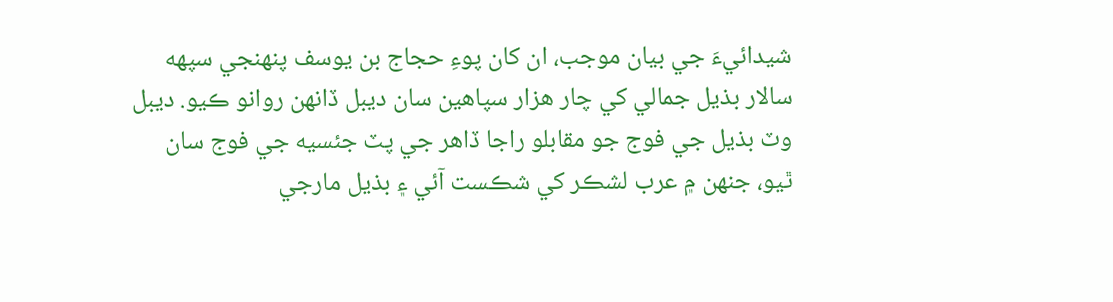شيدائيءَ جي بيان موجب، ان کان پوءِ حجاج بن يوسف پنهنجي سپهه سالار بذيل جمالي کي چار هزار سپاهين سان ديبل ڏانهن روانو ڪيو. ديبل وٽ بذيل جي فوج جو مقابلو راجا ڏاهر جي پٽ جئسيه جي فوج سان ٿيو، جنهن ۾ عرب لشڪر کي شڪست آئي ۽ بذيل مارجي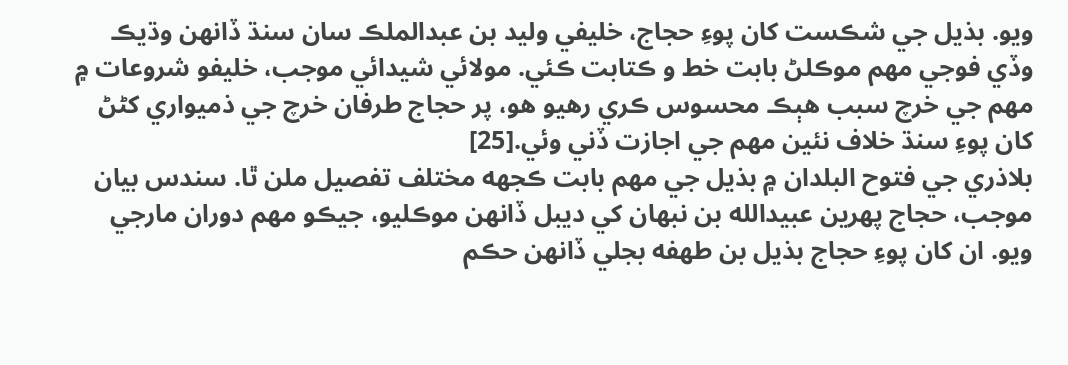ويو. بذيل جي شڪست کان پوءِ حجاج، خليفي وليد بن عبدالملڪ سان سنڌ ڏانهن وڌيڪ وڏي فوجي مهم موڪلڻ بابت خط و ڪتابت ڪئي. مولائي شيدائي موجب، خليفو شروعات ۾ مهم جي خرچ سبب هٻڪ محسوس ڪري رهيو هو، پر حجاج طرفان خرچ جي ذميواري کڻڻ کان پوءِ سنڌ خلاف نئين مهم جي اجازت ڏني وئي.[25]
بلاذري جي فتوح البلدان ۾ بذيل جي مهم بابت ڪجهه مختلف تفصيل ملن ٿا. سندس بيان موجب، حجاج پهرين عبيدالله بن نبهان کي ديبل ڏانهن موڪليو، جيڪو مهم دوران مارجي ويو. ان کان پوءِ حجاج بذيل بن طهفه بجلي ڏانهن حڪم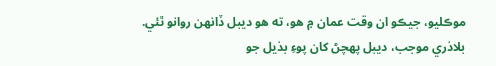موڪليو، جيڪو ان وقت عمان ۾ هو، ته هو ديبل ڏانهن روانو ٿئي. بلاذري موجب، ديبل پهچڻ کان پوءِ بذيل جو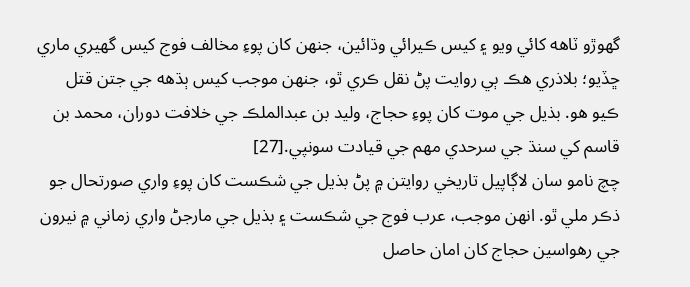گهوڙو ٽاهه کائي ويو ۽ کيس ڪيرائي وڌائين، جنهن کان پوءِ مخالف فوج کيس گهيري ماري ڇڏيو؛ بلاذري هڪ ٻي روايت پڻ نقل ڪري ٿو، جنهن موجب کيس ٻڌهه جي جتن قتل ڪيو هو. بذيل جي موت کان پوءِ حجاج، وليد بن عبدالملڪ جي خلافت دوران، محمد بن قاسم کي سنڌ جي سرحدي مهم جي قيادت سونپي.[27]
چچ نامو سان لاڳاپيل تاريخي روايتن ۾ پڻ بذيل جي شڪست کان پوءِ واري صورتحال جو ذڪر ملي ٿو. انهن موجب، عرب فوج جي شڪست ۽ بذيل جي مارجڻ واري زماني ۾ نيرون جي رهواسين حجاج کان امان حاصل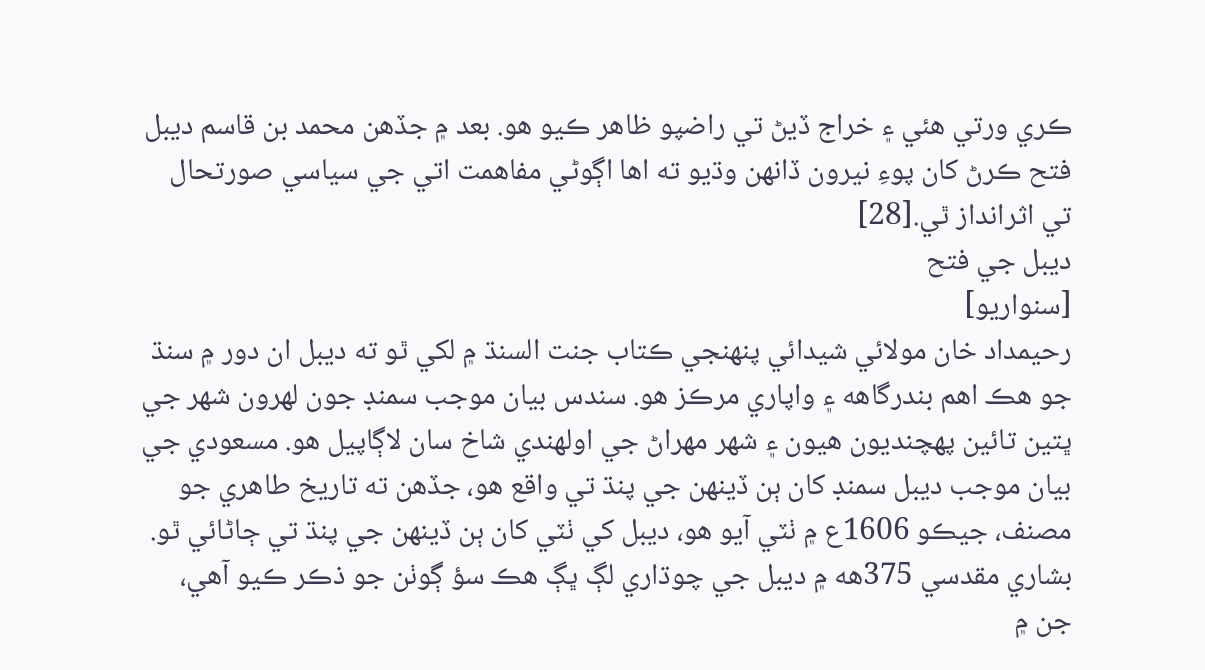ڪري ورتي هئي ۽ خراج ڏيڻ تي راضپو ظاهر ڪيو هو. بعد ۾ جڏهن محمد بن قاسم ديبل فتح ڪرڻ کان پوءِ نيرون ڏانهن وڌيو ته اها اڳوڻي مفاهمت اتي جي سياسي صورتحال تي اثرانداز ٿي.[28]
ديبل جي فتح
[سنواريو]
رحيمداد خان مولائي شيدائي پنهنجي ڪتاب جنت السنڌ ۾ لکي ٿو ته ديبل ان دور ۾ سنڌ جو هڪ اهم بندرگاهه ۽ واپاري مرڪز هو. سندس بيان موجب سمنڊ جون لهرون شهر جي ڀتين تائين پهچنديون هيون ۽ شهر مهراڻ جي اولهندي شاخ سان لاڳاپيل هو. مسعودي جي بيان موجب ديبل سمنڊ کان ٻن ڏينهن جي پنڌ تي واقع هو، جڏهن ته تاريخ طاهري جو مصنف، جيڪو 1606ع ۾ ٺٽي آيو هو، ديبل کي ٺٽي کان ٻن ڏينهن جي پنڌ تي ڄاڻائي ٿو. بشاري مقدسي 375هه ۾ ديبل جي چوڌاري لڳ ڀڳ هڪ سؤ ڳوٺن جو ذڪر ڪيو آهي، جن ۾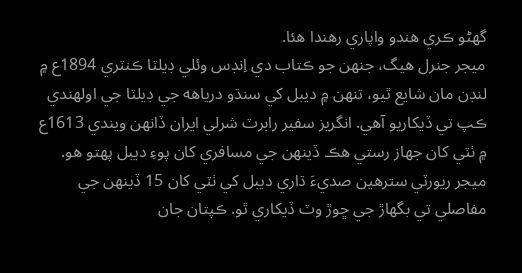گهڻو ڪري هندو واپاري رهندا هئا.
ميجر جنرل هيگ، جنهن جو ڪتاب دي اِنڊس وئلي ڊيلٽا ڪنٽري 1894ع ۾ لنڊن مان شايع ٿيو، تنهن ۾ ديبل کي سنڌو درياهه جي ڊيلٽا جي اولهندي ڪپ تي ڏيکاريو آهي. انگريز سفير رابرٽ شرلي ايران ڏانهن ويندي 1613ع ۾ ٺٽي کان جهاز رستي هڪ ڏينهن جي مسافري کان پوءِ ديبل پهتو هو. ميجر ريورٽي سترهين صديءَ ڌاري ديبل کي ٺٽي کان 15 ڏينهن جي مفاصلي تي بگهاڙ جي ڇوڙ وٽ ڏيکاري ٿو. ڪپتان جان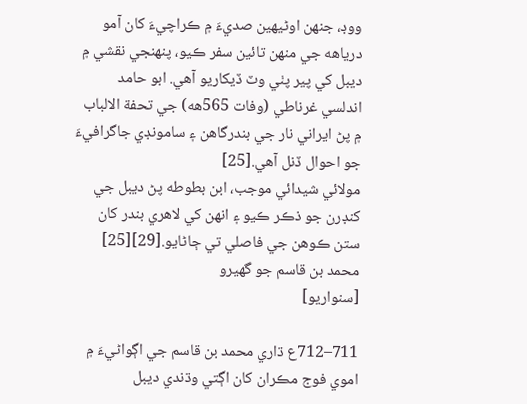ووڊ، جنهن اوڻيهين صديءَ ۾ ڪراچيءَ کان آمو درياهه جي منهن تائين سفر ڪيو، پنهنجي نقشي ۾ ديبل کي پير پٺي وٽ ڏيکاريو آهي. ابو حامد اندلسي غرناطي (وفات 565هه) جي تحفة الالباب ۾ پڻ ايراني نار جي بندرگاهن ۽ سامونڊي جاگرافيءَ جو احوال ڏنل آهي.[25]
مولائي شيدائي موجب، ابن بطوطه پڻ ديبل جي کنڊرن جو ذڪر ڪيو ۽ انهن کي لاهري بندر کان ستن ڪوهن جي فاصلي تي ڄاڻايو.[29][25]
محمد بن قاسم جو گهيرو
[سنواريو]

711–712ع ڌاري محمد بن قاسم جي اڳواڻيءَ ۾ اموي فوج مڪران کان اڳتي وڌندي ديبل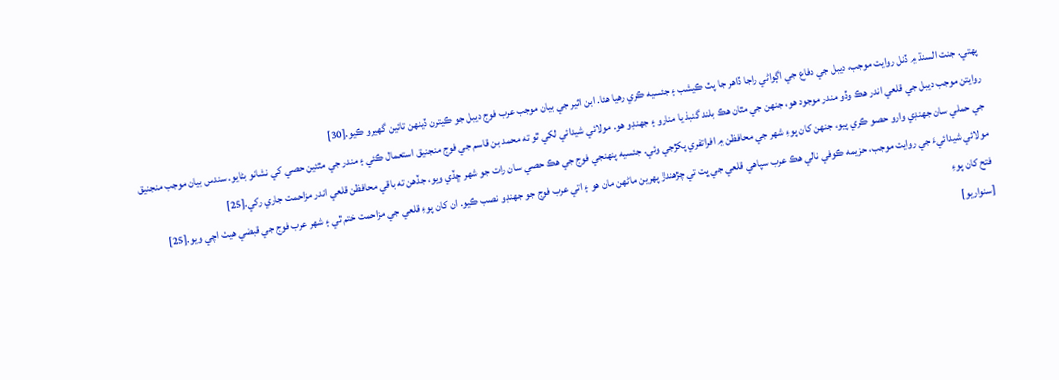پهتي. جنت السنڌ ۾ ڏنل روايت موجب، ديبل جي دفاع جي اڳواڻي راجا ڏاهر جا پٽ ڪيشب ۽ جئسيه ڪري رهيا هئا. ابن اثير جي بيان موجب عرب فوج ديبل جو ڪيترن ڏينهن تائين گهيرو ڪيو.[30]
روايتن موجب ديبل جي قلعي اندر هڪ وڏو مندر موجود هو، جنهن جي مٿان هڪ بلند گنبذ يا منارو ۽ جهنڊو هو. مولائي شيدائي لکي ٿو ته محمد بن قاسم جي فوج منجنيق استعمال ڪئي ۽ مندر جي مٿئين حصي کي نشانو بڻايو. سندس بيان موجب منجنيق جي حملي سان جهنڊي وارو حصو ڪري پيو، جنهن کان پوءِ شهر جي محافظن ۾ افراتفري پکڙجي وئي. جئسيه پنهنجي فوج جي هڪ حصي سان رات جو شهر ڇڏي ويو، جڏهن ته باقي محافظن قلعي اندر مزاحمت جاري رکي.[25]
مولائي شيدائيءَ جي روايت موجب، حزيمه ڪوفي نالي هڪ عرب سپاهي قلعي جي ڀت تي چڙهندڙ پهرين ماڻهن مان هو ۽ اتي عرب فوج جو جهنڊو نصب ڪيو. ان کان پوءِ قلعي جي مزاحمت ختم ٿي ۽ شهر عرب فوج جي قبضي هيٺ اچي ويو.[25]
فتح کان پوءِ
[سنواريو]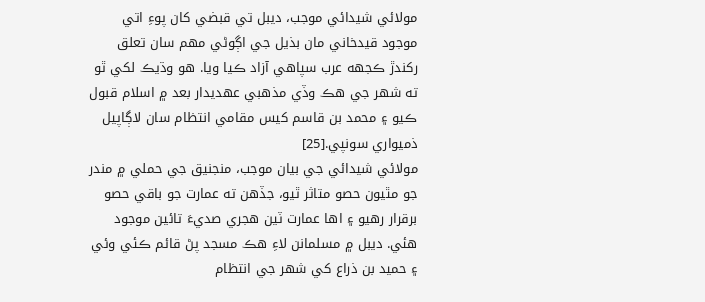مولائي شيدائي موجب، ديبل تي قبضي کان پوءِ اتي موجود قيدخاني مان بذيل جي اڳوڻي مهم سان تعلق رکندڙ ڪجهه عرب سپاهي آزاد ڪيا ويا. هو وڌيڪ لکي ٿو ته شهر جي هڪ وڏي مذهبي عهديدار بعد ۾ اسلام قبول ڪيو ۽ محمد بن قاسم کيس مقامي انتظام سان لاڳاپيل ذميواري سونپي.[25]
مولائي شيدائي جي بيان موجب، منجنيق جي حملي ۾ مندر جو مٿيون حصو متاثر ٿيو، جڏهن ته عمارت جو باقي حصو برقرار رهيو ۽ اها عمارت ٽين هجري صديءَ تائين موجود هئي. ديبل ۾ مسلمانن لاءِ هڪ مسجد پڻ قائم ڪئي وئي ۽ حميد بن ذراع کي شهر جي انتظام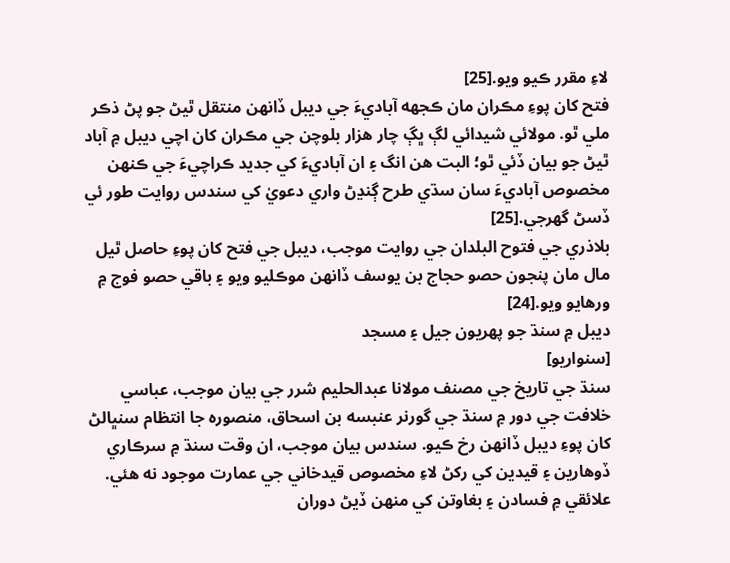لاءِ مقرر ڪيو ويو.[25]
فتح کان پوءِ مڪران مان ڪجهه آباديءَ جي ديبل ڏانهن منتقل ٿيڻ جو پڻ ذڪر ملي ٿو. مولائي شيدائي لڳ ڀڳ چار هزار بلوچن جي مڪران کان اچي ديبل ۾ آباد ٿيڻ جو بيان ڏئي ٿو؛ البت هن انگ ۽ ان آباديءَ کي جديد ڪراچيءَ جي ڪنهن مخصوص آباديءَ سان سڌي طرح ڳنڍڻ واري دعويٰ کي سندس روايت طور ئي ڏسڻ گهرجي.[25]
بلاذري جي فتوح البلدان جي روايت موجب، ديبل جي فتح کان پوءِ حاصل ٿيل مال مان پنجون حصو حجاج بن يوسف ڏانهن موڪليو ويو ۽ باقي حصو فوج ۾ ورهايو ويو.[24]
ديبل ۾ سنڌ جو پهريون جيل ۽ مسجد
[سنواريو]
سنڌ جي تاريخ جي مصنف مولانا عبدالحليم شرر جي بيان موجب، عباسي خلافت جي دور ۾ سنڌ جي گورنر عنبسه بن اسحاق، منصوره جا انتظام سنڀالڻ کان پوءِ ديبل ڏانهن رخ ڪيو. سندس بيان موجب، ان وقت سنڌ ۾ سرڪاري ڏوهارين ۽ قيدين کي رکڻ لاءِ مخصوص قيدخاني جي عمارت موجود نه هئي. علائقي ۾ فسادن ۽ بغاوتن کي منهن ڏيڻ دوران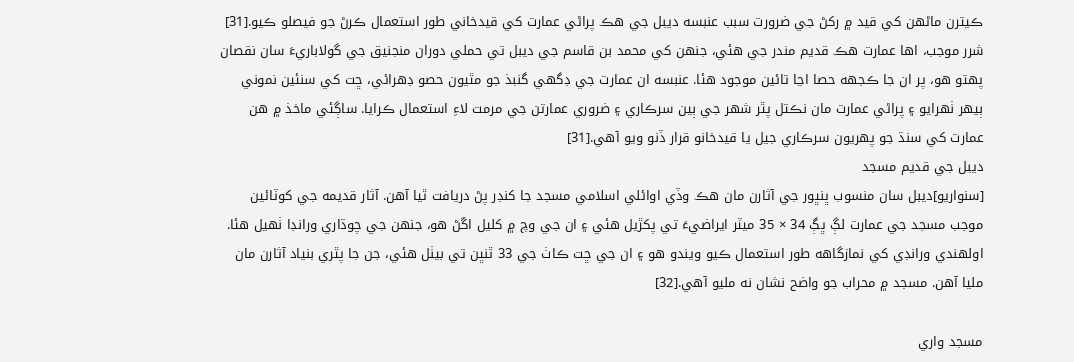ڪيترن ماڻهن کي قيد ۾ رکڻ جي ضرورت سبب عنبسه ديبل جي هڪ پراڻي عمارت کي قيدخاني طور استعمال ڪرڻ جو فيصلو ڪيو.[31]
شرر موجب، اها عمارت هڪ قديم مندر جي هئي، جنهن کي محمد بن قاسم جي ديبل تي حملي دوران منجنيق جي گولاباريءَ سان نقصان پهتو هو، پر ان جا ڪجهه حصا اڃا تائين موجود هئا. عنبسه ان عمارت جي ڊگهي گنبذ جو مٿيون حصو ڊهرائي، ڇت کي سنئين نموني ٻيهر ٺهرايو ۽ پراڻي عمارت مان نڪتل پٿر شهر جي ٻين سرڪاري ۽ ضروري عمارتن جي مرمت لاءِ استعمال ڪرايا. ساڳئي ماخذ ۾ هن عمارت کي سنڌ جو پهريون سرڪاري جيل يا قيدخانو قرار ڏنو ويو آهي.[31]
ديبل جي قديم مسجد
[سنواريو]ديبل سان منسوب ڀنڀور جي آثارن مان هڪ وڏي اوائلي اسلامي مسجد جا کنڊر پڻ دريافت ٿيا آهن. آثار قديمه جي کوٽائين موجب مسجد جي عمارت لڳ ڀڳ 34 × 35 ميٽر ايراضيءَ تي پکڙيل هئي ۽ ان جي وچ ۾ کليل اڱڻ هو، جنهن جي چوڌاري ورانڊا ٺهيل هئا. اولهندي ورانڊي کي نمازگاهه طور استعمال ڪيو ويندو هو ۽ ان جي ڇت ڪاٺ جي 33 ٿنڀن تي بيٺل هئي، جن جا پٿري بنياد آثارن مان مليا آهن. مسجد ۾ محراب جو واضح نشان نه مليو آهي.[32]

مسجد واري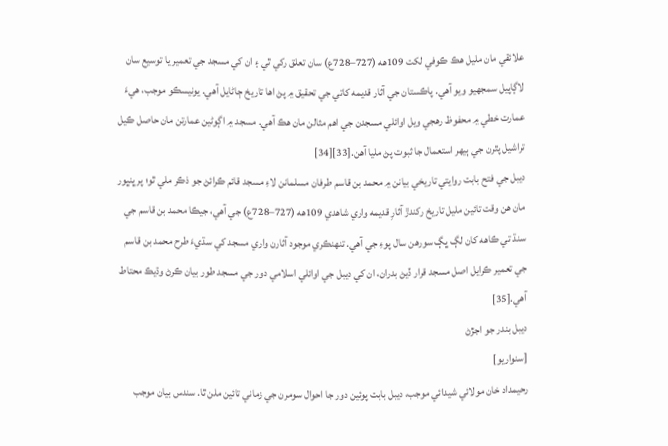علائقي مان مليل هڪ ڪوفي لکت 109هه (727–728ع) سان تعلق رکي ٿي ۽ ان کي مسجد جي تعمير يا توسيع سان لاڳاپيل سمجهيو ويو آهي. پاڪستان جي آثار قديمه کاتي جي تحقيق ۾ پڻ اها تاريخ ڄاڻايل آهي. يونيسڪو موجب، هيءَ عمارت خطي ۾ محفوظ رهجي ويل اوائلي مسجدن جي اهم مثالن مان هڪ آهي. مسجد ۾ اڳوڻين عمارتن مان حاصل ڪيل تراشيل پٿرن جي ٻيهر استعمال جا ثبوت پڻ مليا آهن.[33][34]
ديبل جي فتح بابت روايتي تاريخي بيانن ۾ محمد بن قاسم طرفان مسلمانن لاءِ مسجد قائم ڪرائڻ جو ذڪر ملي ٿو؛ پر ڀنڀور مان هن وقت تائين مليل تاريخ رکندڙ آثارِ قديمه واري شاهدي 109هه (727–728ع) جي آهي، جيڪا محمد بن قاسم جي سنڌ تي ڪاهه کان لڳ ڀڳ سورهن سال پوءِ جي آهي. تنهنڪري موجود آثارن واري مسجد کي سڌيءَ طرح محمد بن قاسم جي تعمير ڪرايل اصل مسجد قرار ڏيڻ بدران، ان کي ديبل جي اوائلي اسلامي دور جي مسجد طور بيان ڪرڻ وڌيڪ محتاط آهي.[35]
ديبل بندر جو اجڙڻ
[سنواريو]
رحيمداد خان مولائي شيدائي موجب، ديبل بابت پوئين دور جا احوال سومرن جي زماني تائين ملن ٿا. سندس بيان موجب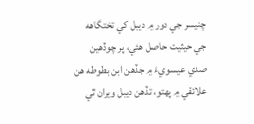چنيسر جي دور ۾ ديبل کي تختگاهه جي حيثيت حاصل هئي، پر چوڏهين صدي عيسويءَ ۾ جڏهن ابن بطوطه هن علائقي ۾ پهتو، تڏهن ديبل ويران ٿي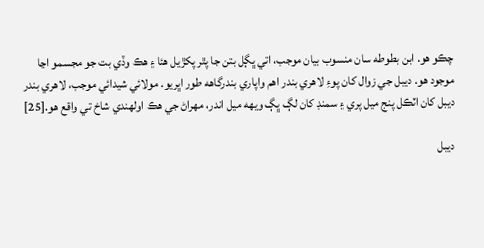چڪو هو. ابن بطوطه سان منسوب بيان موجب، اتي ڀڳل بتن جا پٿر پکڙيل هئا ۽ هڪ وڏي بت جو مجسمو اڃا موجود هو. ديبل جي زوال کان پوءِ لاهري بندر اهم واپاري بندرگاهه طور اڀريو. مولائي شيدائي موجب، لاهري بندر ديبل کان اٽڪل پنج ميل پري ۽ سمنڊ کان لڳ ڀڳ ويهه ميل اندر، مهراڻ جي هڪ اولهندي شاخ تي واقع هو.[25]

ديبل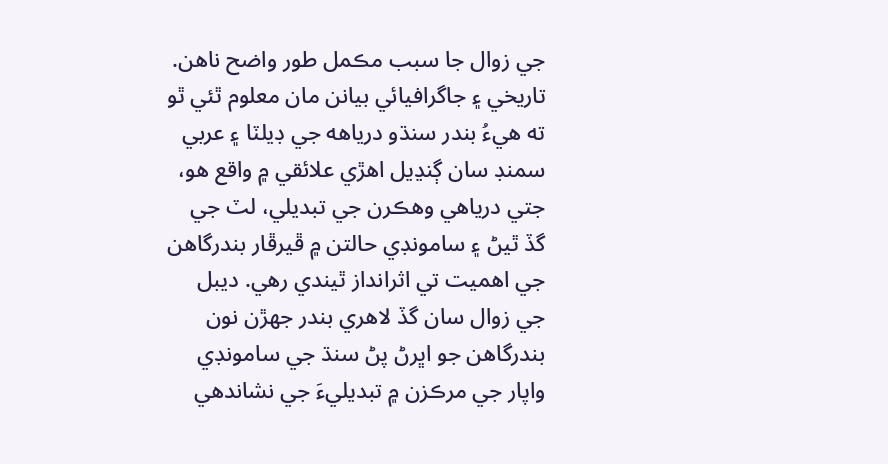جي زوال جا سبب مڪمل طور واضح ناهن. تاريخي ۽ جاگرافيائي بيانن مان معلوم ٿئي ٿو ته هيءُ بندر سنڌو درياهه جي ڊيلٽا ۽ عربي سمنڊ سان ڳنڍيل اهڙي علائقي ۾ واقع هو، جتي درياهي وهڪرن جي تبديلي، لٽ جي گڏ ٿيڻ ۽ سامونڊي حالتن ۾ ڦيرڦار بندرگاهن جي اهميت تي اثرانداز ٿيندي رهي. ديبل جي زوال سان گڏ لاهري بندر جهڙن نون بندرگاهن جو اڀرڻ پڻ سنڌ جي سامونڊي واپار جي مرڪزن ۾ تبديليءَ جي نشاندهي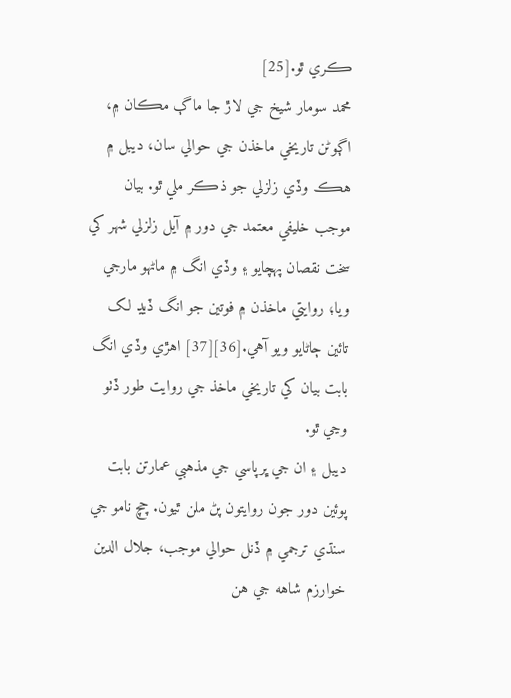ڪري ٿو.[25]
محمد سومار شيخ جي لاڙ جا ماڳ مڪان ۾، اڳوڻن تاريخي ماخذن جي حوالي سان، ديبل ۾ هڪ وڏي زلزلي جو ذڪر ملي ٿو. بيان موجب خليفي معتمد جي دور ۾ آيل زلزلي شهر کي سخت نقصان پهچايو ۽ وڏي انگ ۾ ماڻهو مارجي ويا؛ روايتي ماخذن ۾ فوتين جو انگ ڏيڍ لک تائين ڄاڻايو ويو آهي.[36][37] اهڙي وڏي انگ بابت بيان کي تاريخي ماخذ جي روايت طور ڏٺو وڃي ٿو.
ديبل ۽ ان جي ڀرپاسي جي مذهبي عمارتن بابت پوئين دور جون روايتون پڻ ملن ٿيون. چچ نامو جي سنڌي ترجمي ۾ ڏنل حوالي موجب، جلال الدين خوارزم شاهه جي هن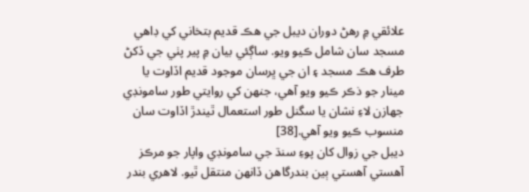علائقي ۾ رهڻ دوران ديبل جي هڪ قديم بتخاني کي ڊاهي مسجد سان شامل ڪيو ويو. ساڳئي بيان ۾ پير پٺي جي ڏکڻ طرف هڪ مسجد ۽ ان جي ڀرسان موجود قديم اڏاوت يا مينار جو ذڪر ڪيو ويو آهي، جنهن کي روايتي طور سامونڊي جهازن لاءِ نشان يا سگنل طور استعمال ٿيندڙ اڏاوت سان منسوب ڪيو ويو آهي.[38]
ديبل جي زوال کان پوءِ سنڌ جي سامونڊي واپار جو مرڪز آهستي آهستي ٻين بندرگاهن ڏانهن منتقل ٿيو. لاهري بندر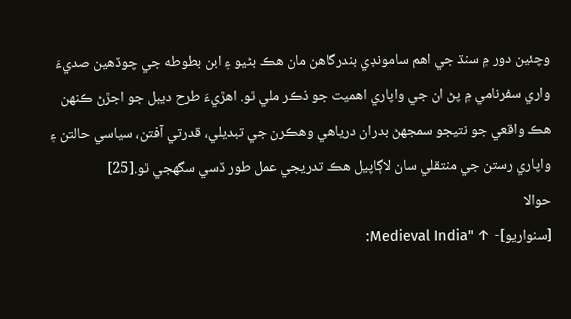وچئين دور ۾ سنڌ جي اهم سامونڊي بندرگاهن مان هڪ بڻيو ۽ ابن بطوطه جي چوڏهين صديءَ واري سفرنامي ۾ پڻ ان جي واپاري اهميت جو ذڪر ملي ٿو. اهڙيءَ طرح ديبل جو اجڙڻ ڪنهن هڪ واقعي جو نتيجو سمجهڻ بدران درياهي وهڪرن جي تبديلي، قدرتي آفتن، سياسي حالتن ۽ واپاري رستن جي منتقلي سان لاڳاپيل هڪ تدريجي عمل طور ڏسي سگهجي ٿو.[25]
حوالا
[سنواريو]- ↑ "Medieval India: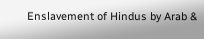Enslavement of Hindus by Arab &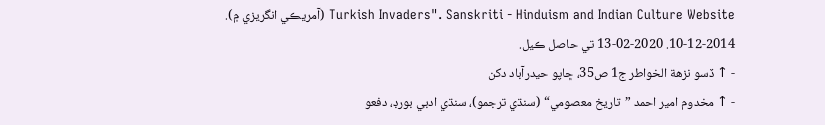Turkish Invaders". Sanskriti - Hinduism and Indian Culture Website (آمريڪي انگريزي ۾). 2014-12-10. 2020-02-13 تي حاصل ڪيل.
- ↑ ڏسو نزهة الخواطر ج1 ص35، ڇاپو حيدرآباد دکن
- ↑ مخدوم امير احمد ”تاريخ معصومي“ (سنڌي ترجمو)، سنڌي ادبي بورڊ، دفعو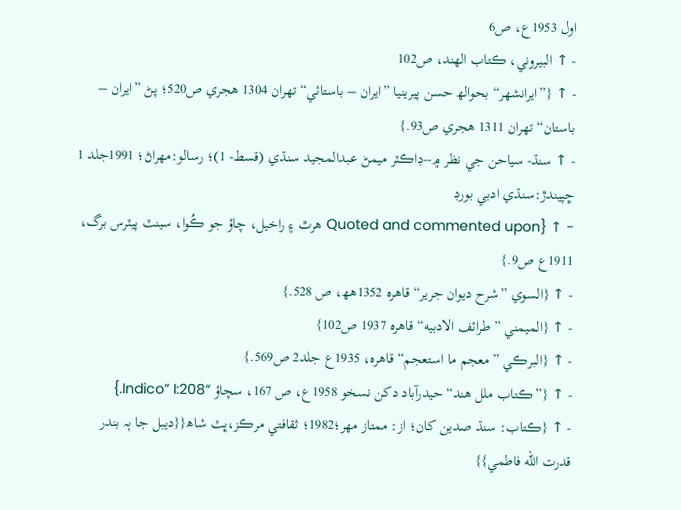اول 1953ع، ص6
- ↑ البيروني، ڪتاب الهند، ص102
- ↑ {”ايرانشھر“ بحوالھ حسن پيرينيا ”ايران – باستائي“ تھران 1304 ھجري ص520؛ پڻ ”ايران – باستان“ تھران 1311 ھجري ص93.}
- ↑ سنڌ- سياحن جي نظر ۾--ڊاڪٽر ميمڻ عبدالمجيد سنڌي (قسط- 1)؛ رسالو:مهراڻ؛ 1991جلد 1 ڇپيندڙ:سنڌي ادبي بورڊ
- ↑ {Quoted and commented upon ھرٿ ۽ راخيل، چاؤ جو ڪُوا، سينٽ پيٽرس برگ، 1911ع ص9.}
- ↑ {السوي ”شرح ديوان جرير“ قاھره 1352ھھ، ص 528.}
- ↑ {الميمني ”طرائف الادبيه“ قاھره 1937 ص102}
- ↑ {البرڪي ”معجم ما استعجم“ قاھره، 1935ع جلد2 ص569.}
- ↑ {”ڪتاب ملل ھند“ حيدرآباد دکن نسخو 1958ع، ص 167، سچاؤ “Indico” I:208.}
- ↑ {ڪتاب: سنڌ صدين کان؛ از: ممتاز مھر؛1982؛ ثقافتي مرڪز،ڀٽ شاھ{{ديبل جا ٻہ بندر
قدرت الله فاطمي}}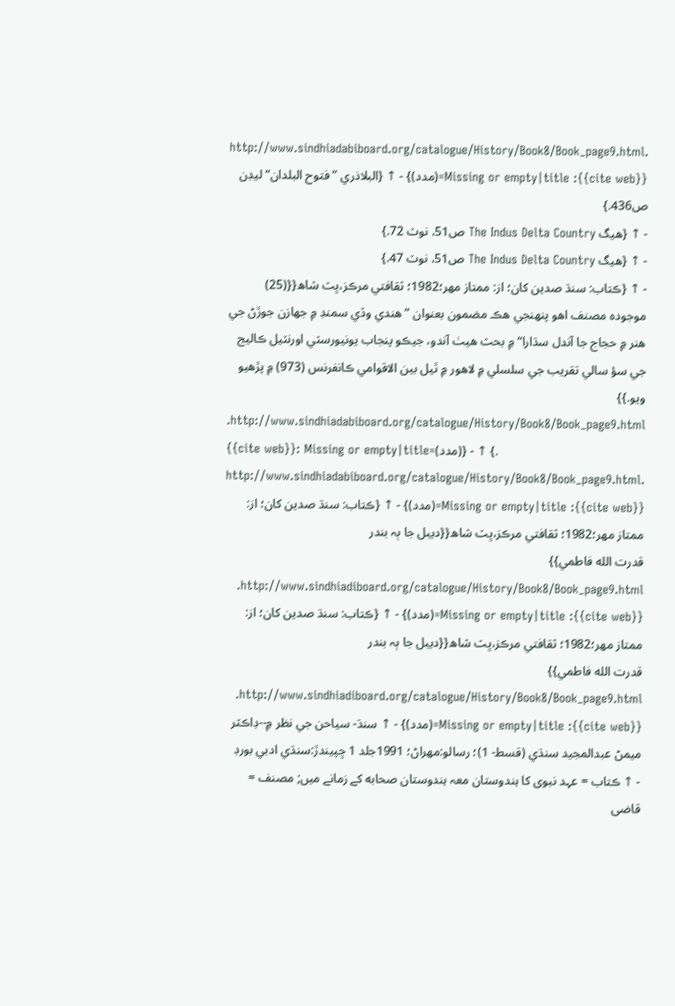http://www.sindhiadabiboard.org/catalogue/History/Book8/Book_page9.html.
{{cite web}}: Missing or empty|title=(مدد)} - ↑ {البلاذري ”فتوح البلدان“ ليڊن ص436.}
- ↑ {ھيگ The Indus Delta Country ص51، نوٽ 72.}
- ↑ {ھيگ The Indus Delta Country ص51، نوٽ 47.}
- ↑ {ڪتاب: سنڌ صدين کان؛ از: ممتاز مھر؛1982؛ ثقافتي مرڪز،ڀٽ شاھ{{(25) موجوده مصنف اھو پنھنجي ھڪ مضمون بعنوان ”ھندي وڏي سمنڊ ۾ جھازن جوڙڻ جي ھنر ۾ حجاج جا آندل سڌارا“ ۾ بحث ھيٺ آندو، جيڪو پنجاب يونيورسٽي اورنٽيل ڪاليج جي سؤ سالي تقريب جي سلسلي ۾ لاھور ۾ ٿيل بين الاقوامي ڪانفرنس (973) ۾ پڙھيو ويو.}} http://www.sindhiadabiboard.org/catalogue/History/Book8/Book_page9.html.
{{cite web}}: Missing or empty|title=(مدد)} - ↑ {. http://www.sindhiadabiboard.org/catalogue/History/Book8/Book_page9.html.
{{cite web}}: Missing or empty|title=(مدد)} - ↑ {ڪتاب: سنڌ صدين کان؛ از: ممتاز مھر؛1982؛ ثقافتي مرڪز،ڀٽ شاھ{{ديبل جا ٻہ بندر
قدرت الله فاطمي}} http://www.sindhiadiboard.org/catalogue/History/Book8/Book_page9.html.
{{cite web}}: Missing or empty|title=(مدد)} - ↑ {ڪتاب: سنڌ صدين کان؛ از: ممتاز مھر؛1982؛ ثقافتي مرڪز،ڀٽ شاھ{{ديبل جا ٻہ بندر
قدرت الله فاطمي}} http://www.sindhiadiboard.org/catalogue/History/Book8/Book_page9.html.
{{cite web}}: Missing or empty|title=(مدد)} - ↑ سنڌ- سياحن جي نظر ۾--ڊاڪٽر ميمڻ عبدالمجيد سنڌي (قسط- 1)؛ رسالو:مهراڻ؛ 1991جلد 1 ڇپيندڙ:سنڌي ادبي بورڊ
- ↑ ڪتاب = عہد نبوی کا ہندوستان معہ ہندوستان صحابه کے زمانے میں; مصنف = قاضی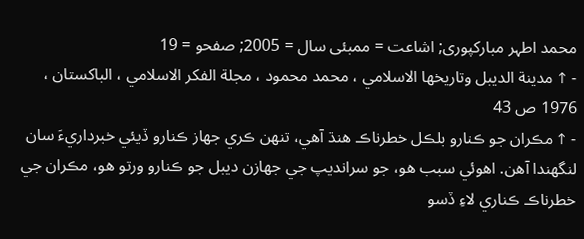محمد اطہر مبارکپوری; اشاعت = ممبئی سال = 2005; صفحو = 19
- ↑ مدينة الديبل وتاريخها الاسلامي ، محمد محمود ، مجلة الفكر الاسلامي ، الباكستان ، 1976 ص 43
- ↑ مڪران جو ڪنارو بلڪل خطرناڪ هنڌ آهي، تنهن ڪري جهاز ڪنارو ڏيئي خبرداريءَ سان لنگهندا آهن. اهوئي سبب هو، جو سرانديپ جي جهازن ديبل جو ڪنارو ورتو هو، مڪران جي خطرناڪ ڪناري لاءِ ڏسو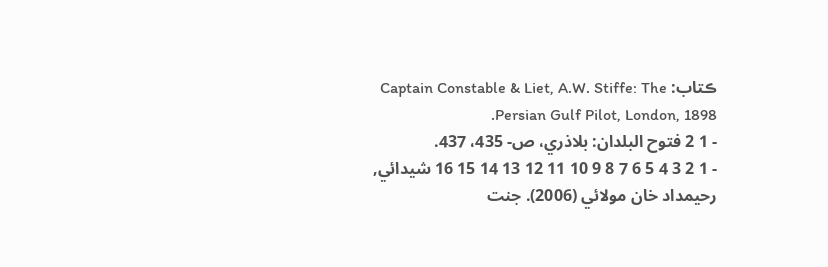ڪتاب: Captain Constable & Liet, A.W. Stiffe: The Persian Gulf Pilot, London, 1898.
- 1 2 فتوح البلدان: بلاذري، ص- 435، 437.
- 1 2 3 4 5 6 7 8 9 10 11 12 13 14 15 16 شيدائي, رحيمداد خان مولائي (2006). جنت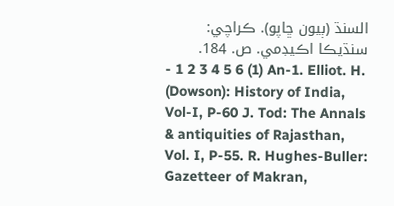السنڌ (ٻيون ڇاپو). ڪراچي: سنڌيڪا اڪيڊمي. ص. 184.
- 1 2 3 4 5 6 (1) An-1. Elliot. H. (Dowson): History of India, Vol-I, P-60 J. Tod: The Annals & antiquities of Rajasthan, Vol. I, P-55. R. Hughes-Buller: Gazetteer of Makran,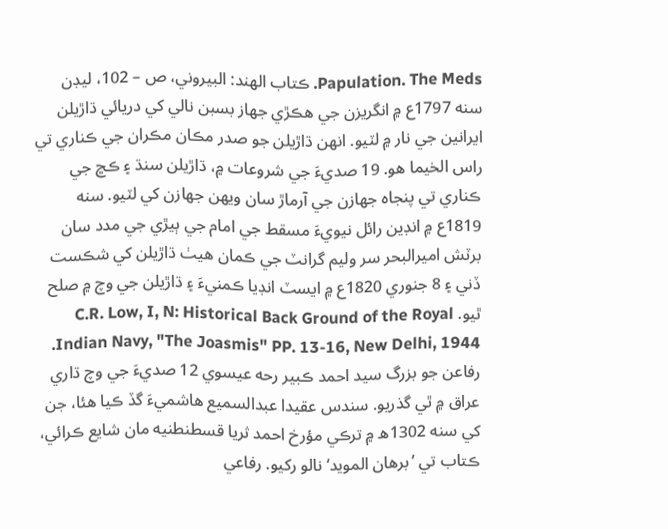Papulation. The Meds. ڪتاب الهند: البيروني، ص – 102، ليڊن سنه 1797ع ۾ انگريزن جي هڪڙي جهاز بسبن نالي کي دريائي ڌاڙيلن ايرانين جي نار ۾ لٽيو. انهن ڌاڙيلن جو صدر مڪان مڪران جي ڪناري تي راس الخيما هو. 19 صديءَ جي شروعات ۾، ڌاڙيلن سنڌ ۽ ڪڇ جي ڪناري تي پنجاه جهازن جي آرماڙ سان ويهن جهازن کي لٽيو. سنه 1819ع ۾ انڊين رائل نيويءَ مسقط جي امام جي ٻيڙي جي مدد سان برٽش اميرالبحر سر وليم گرانٽ جي ڪمان هيٺ ڌاڙيلن کي شڪست ڏني ۽ 8 جنوري 1820ع ۾ ايسٽ انڊيا ڪمنيءَ ۽ ڌاڙيلن جي وچ ۾ صلح ٿيو. C.R. Low, I, N: Historical Back Ground of the Royal Indian Navy, "The Joasmis" PP. 13-16, New Delhi, 1944. رفاعن جو بزرگ سيد احمد ڪبير رحه عيسوي 12 صديءَ جي وچ ڌاري عراق ۾ ٿي گذريو. سندس عقيدا عبدالسميع هاشميءَ گڏ ڪيا هئا، جن کي سنه 1302ھ ۾ ترڪي مؤرخ احمد ثريا قسطنطنيه مان شايع ڪرائي، ڪتاب تي ’برهان المويد‘ نالو رکيو. رفاعي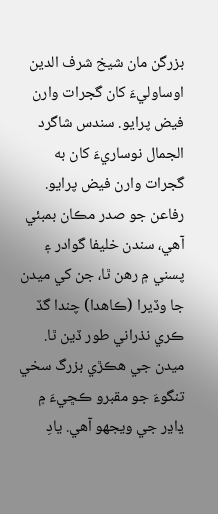بزرگن مان شيخ شرف الدين اوساوليءَ کان گجرات وارن فيض پرايو. سندس شاگرد الجمال نوساريءَ کان به گجرات وارن فيض پرايو. رفاعن جو صدر مڪان بمبئي آهي، سندن خليفا گوادر ۽ پسني ۾ رهن ٿا، جن کي ميدن جا وڏيرا (ڪاهدا) چندا گڏ ڪري نذراني طور ڏين ٿا. ميدن جي هڪڙي بزرگ سخي تنگوءَ جو مقبرو ڪڇيءَ ۾ ڍاڍر جي ويجهو آهي. يادِ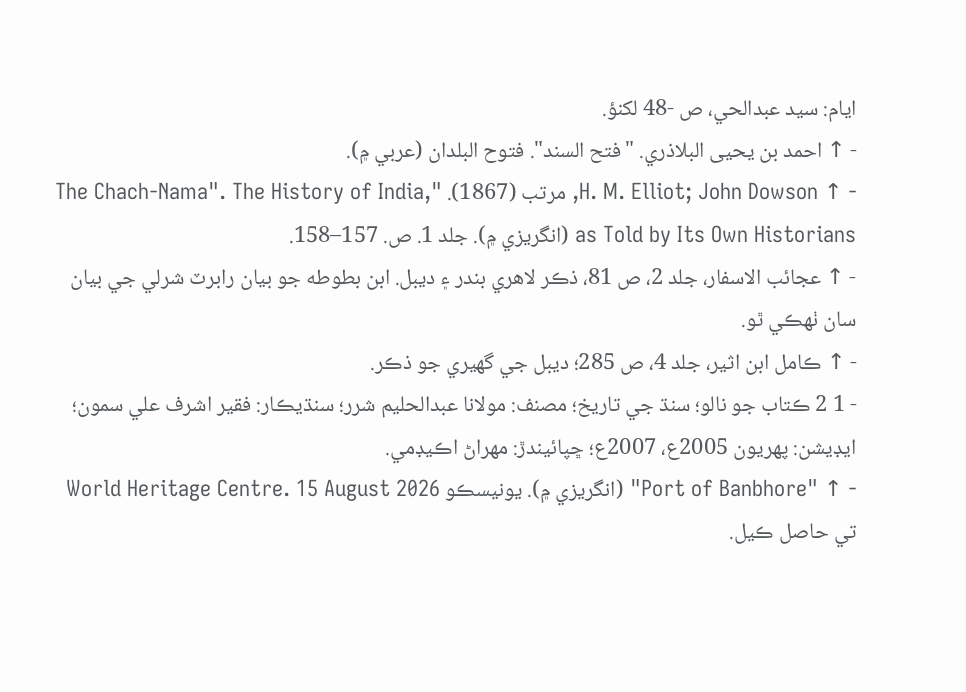ايام: سيد عبدالحي، ص -48 لکنؤ.
- ↑ احمد بن يحيى البلاذري. "فتح السند". فتوح البلدان (عربي ۾).
- ↑ H. M. Elliot; John Dowson, مرتب (1867). "The Chach-Nama". The History of India, as Told by Its Own Historians (انگريزي ۾). جلد 1. ص. 157–158.
- ↑ عجائب الاسفار، جلد 2، ص 81، ذڪر لاهري بندر ۽ ديبل. ابن بطوطه جو بيان رابرٽ شرلي جي بيان سان ٺهڪي ٿو.
- ↑ ڪامل ابن اثير، جلد 4، ص 285؛ ديبل جي گهيري جو ذڪر.
- 1 2 ڪتاب جو نالو؛ سنڌ جي تاريخ؛ مصنف: مولانا عبدالحليم شرر؛ سنڌيڪار: فقير اشرف علي سمون؛ ايڊيشن: پهريون 2005ع، 2007ع؛ ڇپائيندڙ: مهراڻ اڪيڊمي.
- ↑ "Port of Banbhore" (انگريزي ۾). يونيسڪو World Heritage Centre. 15 August 2026 تي حاصل ڪيل.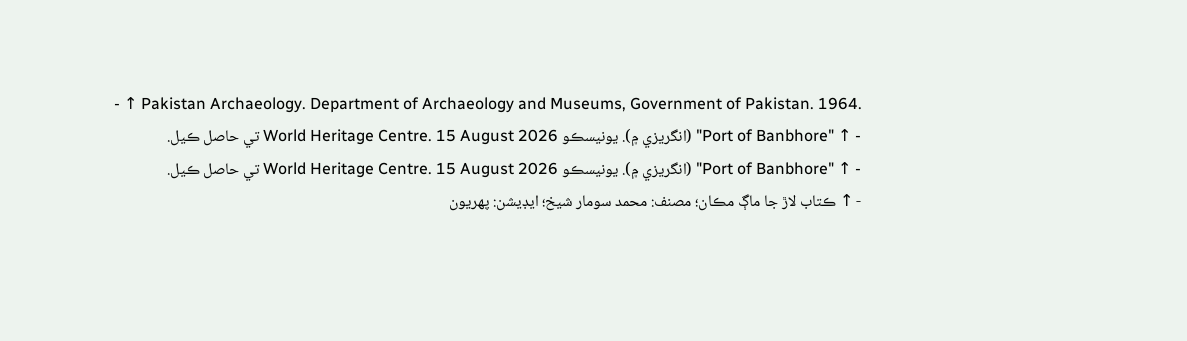- ↑ Pakistan Archaeology. Department of Archaeology and Museums, Government of Pakistan. 1964.
- ↑ "Port of Banbhore" (انگريزي ۾). يونيسڪو World Heritage Centre. 15 August 2026 تي حاصل ڪيل.
- ↑ "Port of Banbhore" (انگريزي ۾). يونيسڪو World Heritage Centre. 15 August 2026 تي حاصل ڪيل.
- ↑ ڪتاب لاڙ جا ماڳ مڪان؛ مصنف: محمد سومار شيخ؛ ايڊيشن: پهريون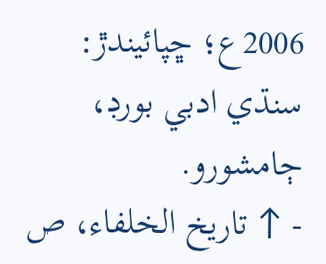2006ع؛ ڇپائيندڙ: سنڌي ادبي بورڊ، ڄامشورو.
- ↑ تاريخ الخلفاء، ص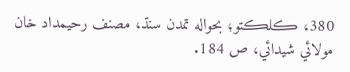380، ڪلڪتو؛ بحواله تمدن سنڌ، مصنف رحيمداد خان مولائي شيدائي، ص 184.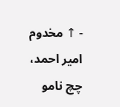- ↑ مخدوم امير احمد، چچ نامو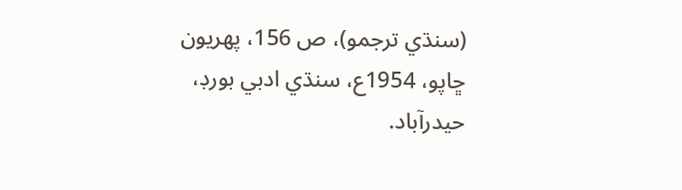(سنڌي ترجمو)، ص 156، پهريون ڇاپو، 1954ع، سنڌي ادبي بورڊ، حيدرآباد.